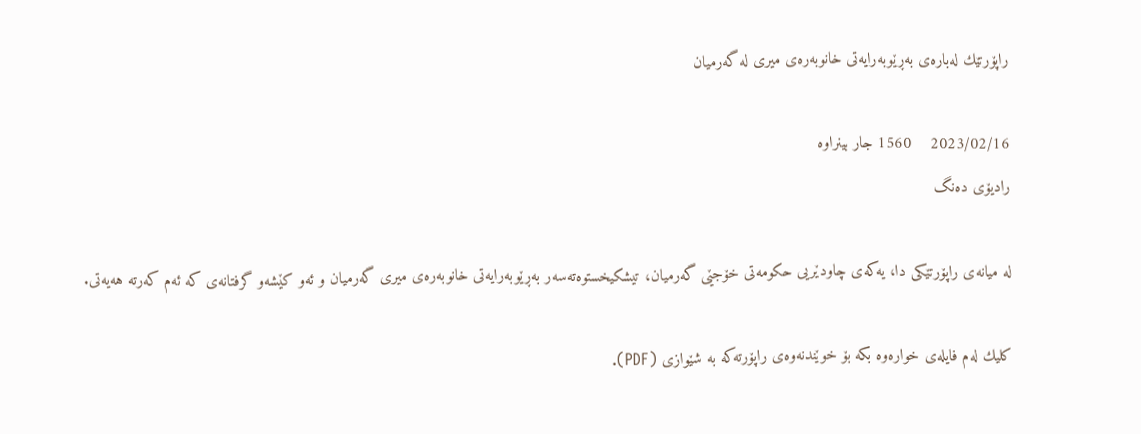راپۆرتێك له‌باره‌ى به‌ڕێوبه‌رایه‌تى خانوبه‌ره‌ى میری له‌ گه‌رمیان

2023/02/16    1560 جار بینراوە
رادیۆى ده‌نگ

له‌ میانه‌ى راپۆرتێكى دا، یه‌كه‌ى چاودێریی حكومه‌تى خۆجێی گه‌رمیان، تیشكیخستوه‌ته‌سه‌ر به‌ڕێوبه‌رایه‌تى خانوبه‌ره‌ى میری گه‌رمیان و ئه‌و كێشه‌و گرفتانه‌ى كه‌ ئه‌م كه‌رته‌ هه‌یه‌تى.

كلیك لەم فایلەی خواره‌وه‌ بكه‌ بۆ خوێندنه‌وه‌ى راپۆرته‌کە به‌ شێوازى (PDF).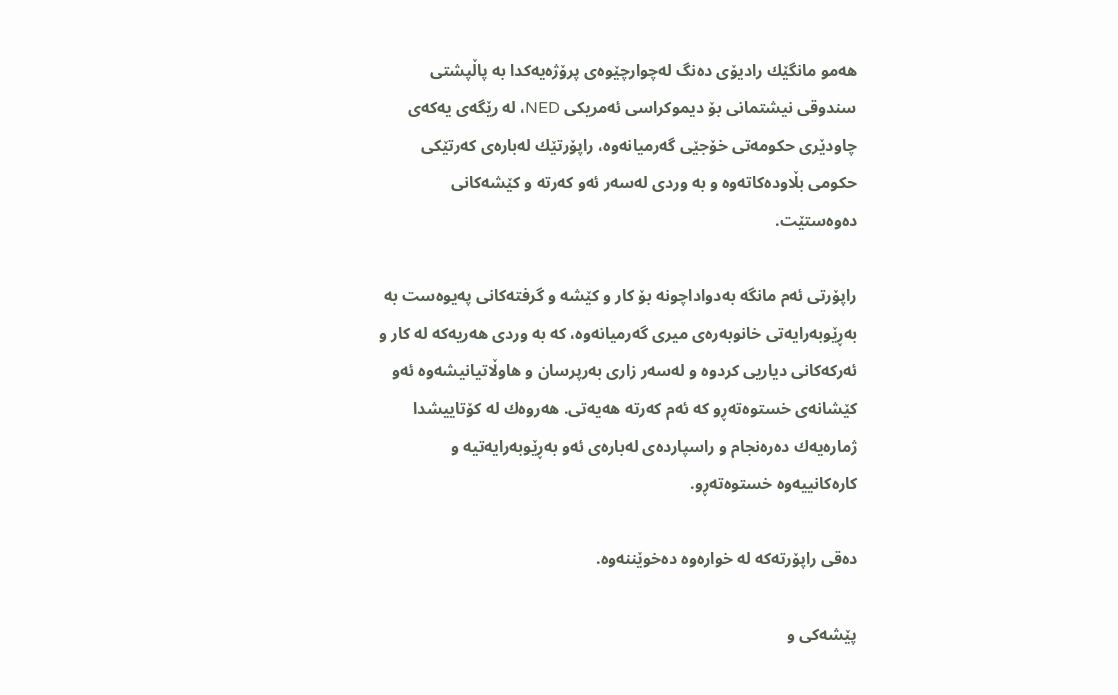هه‌مو مانگێك رادیۆی ده‌نگ له‌چوارچێوه‌ى پرۆژه‌یه‌كدا به‌ پاڵپشتی سندوقی نیشتمانى بۆ دیموكراسی ئه‌مریكی NED، له‌ رێگه‌ى یه‌كه‌ى چاودێری حكومه‌تى خۆجێی گه‌رمیانه‌وه‌، راپۆرتێك له‌باره‌ى كه‌رتێكى حكومى بڵاوده‌كاته‌وه‌ و به‌ وردی له‌سه‌ر ئه‌و كه‌رته‌ و كێشه‌كانى ده‌وه‌ستێت.

راپۆرتى ئه‌م مانگه‌ به‌دواداچونه‌ بۆ كار و كێشه‌ و گرفته‌كانى په‌یوه‌ست به‌ به‌ڕێوبه‌رایه‌تى خانوبه‌ره‌ى میری گه‌رمیانه‌وه‌، كه‌ به‌ وردی هه‌ریه‌كه‌ له‌ كار و ئه‌ركه‌كانى دیاریی كردوه‌ و له‌سه‌ر زاری به‌رپرسان و هاوڵاتیانیشه‌وه‌ ئه‌و كێشانه‌ى خستوه‌ته‌ڕو كه‌ ئه‌م كه‌رته‌ هه‌یه‌تى. هه‌روه‌ك له‌ كۆتاییشدا ژماره‌یه‌ك ده‌ره‌نجام و راسپارده‌ى له‌باره‌ى ئه‌و به‌ڕێوبه‌رایه‌تیه‌ و كاره‌كانییه‌وه‌ خستوه‌ته‌ڕو.

ده‌قی راپۆرته‌كه‌ له‌ خواره‌وه‌ ده‌خوێننه‌وه‌.

پێشه‌كی و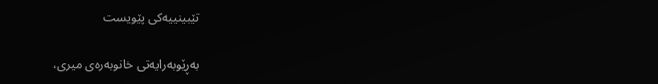تێبینییه‌كى پێویست

به‌ڕێوبه‌رایه‌تى خانوبه‌ره‌ى میری،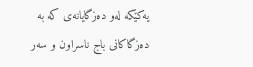یه‌كێكه‌ له‌و ده‌زگایانه‌ى كه‌ به‌ ده‌زگاكانى باج ناسراون و سه‌ر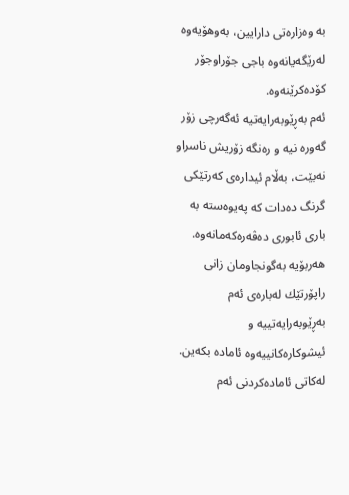به‌ وه‌زاره‌تى دارایین، به‌وهۆیه‌وه‌ له‌رێگه‌یانه‌وه‌ باجى جۆراوجۆر كۆده‌كرێنه‌وه‌.
ئه‌م به‌ڕێوبه‌رایه‌تیه‌ ئه‌گه‌رچی زۆر گه‌وره‌ نیه‌ و ره‌نگه‌ زۆریش ناسراو نه‌بێت، به‌ڵام ئیداره‌ى كه‌رتێكى گرنگ ده‌دات كه‌ په‌یوه‌سته‌ به‌ باری ئابوری ده‌ڤه‌ره‌كه‌مانه‌وه‌. هه‌ربۆیه‌ به‌گونجاومان زانی راپۆرتێك له‌باره‌ى ئه‌م به‌ڕێوبه‌رایه‌تییه‌ و ئیشوكاره‌كانییه‌وه‌ ئاماده‌ بكه‌ین.
له‌كاتى ئاماده‌كردنى ئه‌م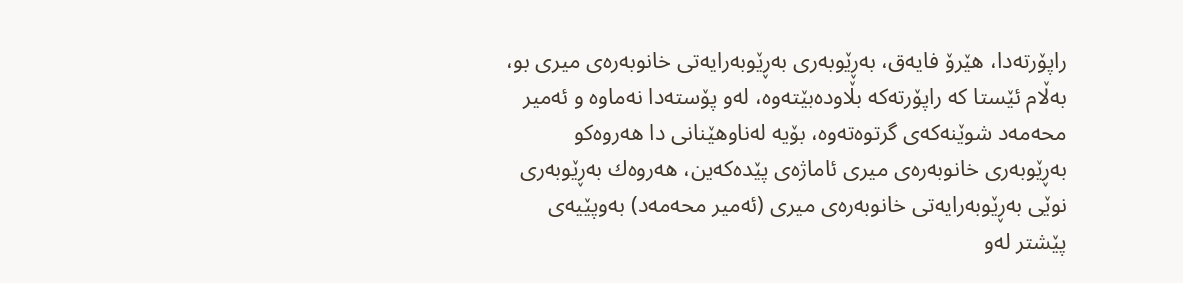راپۆرته‌دا، هێرۆ فایه‌ق، به‌ڕێوبه‌رى به‌ڕێوبه‌رایه‌تى خانوبه‌ره‌ى میری بو، به‌ڵام ئێستا كه‌ راپۆرته‌كه‌ بڵاوده‌بێته‌وه‌، له‌و پۆسته‌دا نه‌ماوه‌ و ئه‌میر محه‌مه‌د شوێنه‌كه‌ى گرتوه‌ته‌وه‌، بۆیه‌ له‌ناوهێنانى دا هه‌روه‌كو به‌ڕێوبه‌رى خانوبه‌ره‌ى میری ئاماژه‌ى پێده‌كه‌ین، هه‌روه‌ك به‌ڕێوبه‌رى نوێی به‌ڕێوبه‌رایه‌تى خانوبه‌ره‌ى میری (ئه‌میر محه‌مه‌د) به‌وپێیه‌ى پێشتر له‌و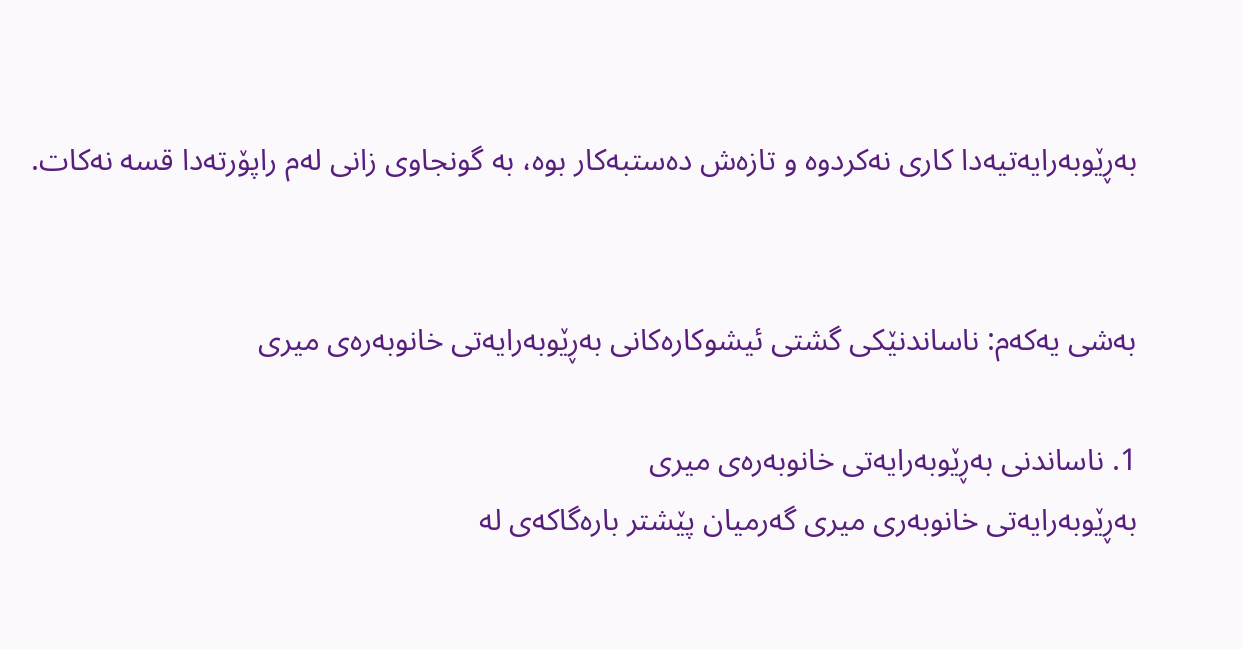به‌ڕێوبه‌رایه‌تیه‌دا كارى نه‌كردوه‌ و تازه‌ش ده‌ستبه‌كار بوه‌، به‌ گونجاوى زانى له‌م راپۆرته‌دا قسه‌ نه‌كات.


به‌شى یه‌كه‌م: ناساندنێكى گشتى ئیشوكاره‌كانى به‌ڕێوبه‌رایه‌تى خانوبه‌ره‌ى میری

1. ناساندنى به‌ڕێوبه‌رایه‌تى خانوبه‌ره‌ى میری
به‌ڕێوبه‌رایه‌تى خانوبه‌رى میرى گه‌رمیان پێشتر باره‌گاكه‌ى له‌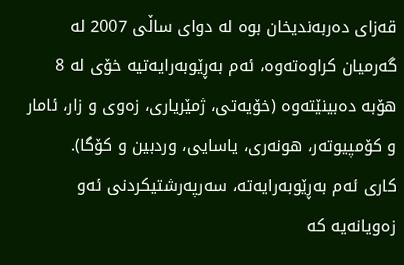قه‌زاى ده‌ربه‌ندیخان بوه‌ له‌ دواى ساڵى 2007 له‌ گه‌رمیان كراوه‌ته‌وه‌، ئه‌م به‌ڕێوبه‌رایه‌تیه‌ خۆى له‌ 8 هۆبه‌ ده‌بینێته‌وه‌ (خۆیه‌تى، ژمێریارى، زه‌وى و زار، ئامار و كۆمپیوته‌ر، هونه‌رى، یاسایی، وردبین و كۆگا).
كارى ئه‌م به‌ڕێوبه‌رایه‌ته‌، سه‌رپه‌رشتیكردنى ئه‌و زه‌ویانه‌یه‌ كه‌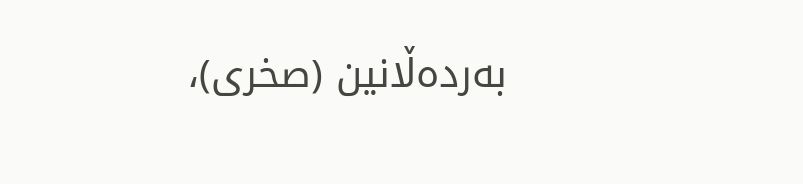به‌رده‌ڵانین (صخری)،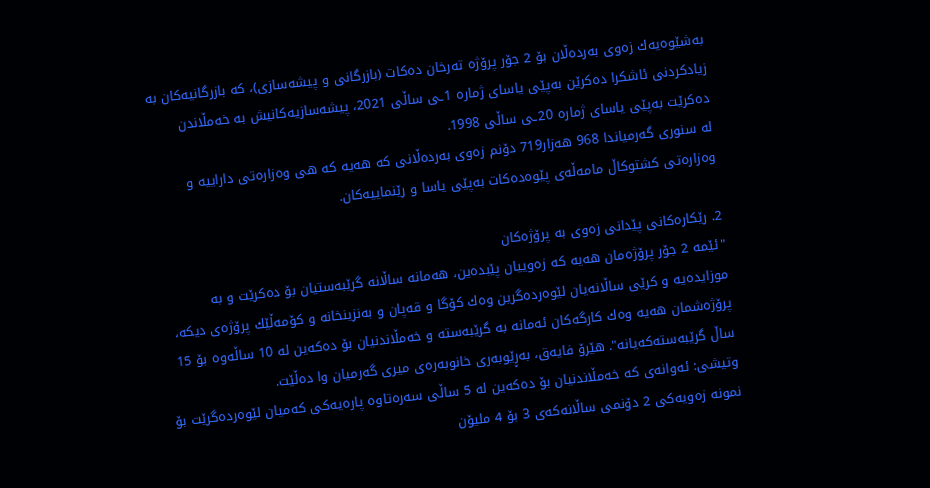به‌شێوه‌یه‌ك زه‌وی به‌رده‌ڵان بۆ 2 جۆر پرۆژه‌ ته‌رخان ده‌كات (بازرگانى و پیشه‌سازی)، كه‌ بازرگانیه‌كان به‌ زیادكردنى ئاشكرا ده‌كرێن به‌پێى یاساى ژماره‌ 1ـى ساڵى 2021، پیشه‌سازیه‌كانیش به‌ خه‌مڵاندن ده‌كرێت به‌پێى یاساى ژماره‌ 20ـى ساڵى 1998.
له‌ سنورى گه‌رمیاندا 968 هه‌زار719 دۆنم زه‌وى به‌رده‌ڵانى كه‌ هه‌یه‌ كه‌ هى وه‌زاره‌تى داراییه‌ و وه‌زاره‌تى كشتوكاڵ مامه‌ڵه‌ى پێوه‌ده‌كات به‌پێى یاسا و رێنماییه‌كان.

2. رێکارەکانی پێدانی زه‌وی به‌ پرۆژه‌كان
"ئێمه‌ 2 جۆر پرۆژه‌مان هه‌یه كه‌ زه‌وییان پێبده‌ین، هه‌مانه‌ ساڵانه‌ گرێبه‌ستیان بۆ ده‌كرێت و به‌ موزایده‌یه‌ و كرێى ساڵانه‌یان لێوه‌رده‌گرین وه‌ك كۆگا و قه‌پان و به‌نزینخانه‌ و كۆمه‌ڵێك پرۆژه‌ى دیكه‌، پرۆژه‌شمان هه‌یه‌ وه‌ك كارگه‌كان ئه‌مانه‌ به‌ گرێبه‌سته‌ و خه‌مڵاندنیان بۆ ده‌كه‌ین له‌ 10 ساڵه‌وه‌ بۆ 15 ساڵ گرێبه‌سته‌كه‌یانه‌". هێرۆ فایه‌ق، به‌ڕێوبه‌رى خانوبه‌ره‌ى میری گه‌رمیان وا ده‌ڵێت.
وتیشى: ئه‌وانه‌ى كه‌ خه‌مڵاندنیان بۆ ده‌كه‌ین له‌ 5 ساڵى سه‌ره‌تاوه‌ پاره‌یه‌كى كه‌میان لێوه‌رده‌گرێت بۆ نمونه‌ زه‌ویه‌كى 2 دۆنمى ساڵانه‌كه‌ى 3 بۆ 4 ملیۆن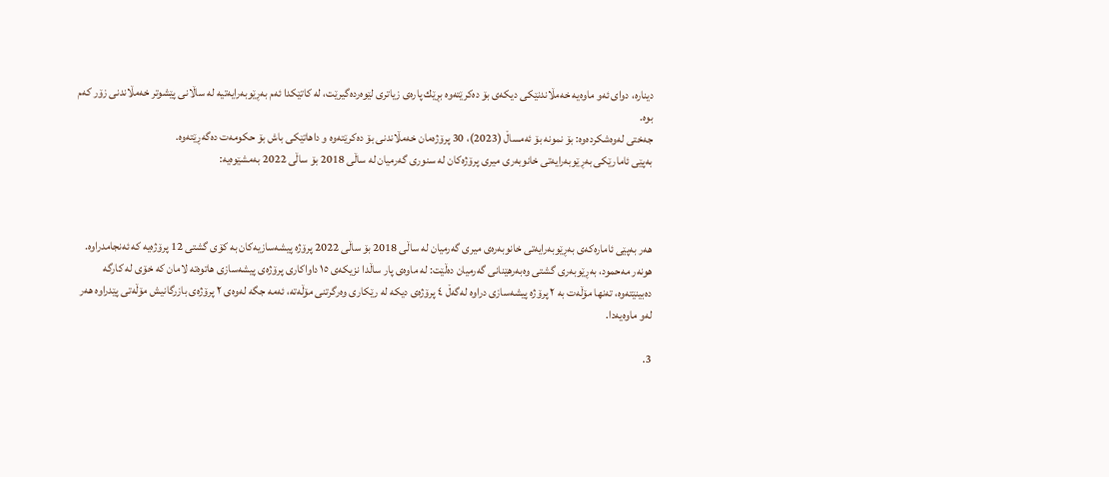دیناره‌، دواى ئه‌و ماوه‌یه‌ خه‌مڵاندنێكى دیكه‌ى بۆ ده‌كرێته‌وه‌ بڕێك پاره‌ى زیاترى لێوه‌رده‌گیرێت، له‌ كاتێكدا ئه‌م به‌ڕێوبه‌رایه‌تیه‌ له‌ ساڵانى پێشوتر خه‌مڵاندنى زۆر كه‌م بوه‌.
جه‌ختى له‌وه‌شكرده‌وه‌: بۆ نمونه‌ بۆ ئه‌مساڵ (2023)، 30 پرۆژه‌مان خه‌مڵاندنى بۆ ده‌كرێته‌وه‌ و داهاتێكى باش بۆ حكومه‌ت ده‌گه‌ڕێته‌وه‌.
به‌پێى ئامارێكى به‌ڕێوبه‌رایه‌تى خانوبه‌رى میرى پرۆژه‌كان له‌ سنورى گه‌رمیان له‌ ساڵى 2018 بۆ ساڵى 2022 به‌مشێوه‌یه‌:



هه‌ر به‌پێى ئاماره‌كه‌ى به‌ڕێوبه‌رایه‌تى خانوبه‌ره‌ى میرى گه‌رمیان له‌ ساڵى 2018 بۆ ساڵى 2022 پرۆژه‌ پیشه‌سازیه‌كان به‌ كۆى گشتى 12 پرۆژه‌یه‌ كه‌ ئه‌نجامدراوه‌.
هونەر مەحمود، بەڕێوبەری گشتی وەبەرهێنانی گەرمیان دەڵێت: لە ماوەی پار ساڵدا نزیکەی ١٥ داواکاری پرۆژەی پیشەسازی هاتوەتە لامان کە خۆی لە کارگە دەبینێتەوە، تەنها مۆڵەت بە ٢ پرۆژە پیشەسازی دراوە لەگەڵ ٤ پرۆژەی دیکە لە رێکاری وەرگرتنی مۆڵەتە، ئەمە جگە لەوەی ٢ پرۆژەی بازرگانیش مۆڵەتی پێدراوە هەر لەو ماوەیەدا.

3.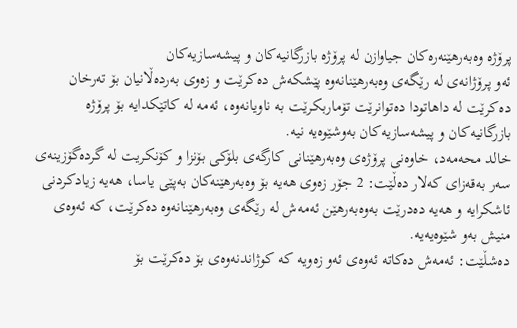پرۆژه‌ وه‌به‌رهێنه‌ره‌كان جیاوازن له‌ پرۆژه‌ بازرگانیه‌كان و پیشه‌سازیه‌كان
ئه‌و پرۆژانه‌ى له‌ رێگه‌ى وه‌به‌رهێنانه‌وه‌ پێشكه‌ش ده‌كرێت و زه‌وى به‌رده‌ڵانیان بۆ ته‌رخان ده‌كرێت له‌ داهاتودا ده‌توانرێت تۆماربكرێت به‌ ناویانه‌وه‌، ئه‌مه‌ له‌ كاتێكدایه‌ بۆ پرۆژه‌ بازرگانیه‌كان و پیشه‌سازیه‌كان به‌وشێوه‌یه‌ نیه‌.
خالد محەمەد، خاوەنی پرۆژەی وەبەرهێنانی کارگەی بلۆکی بۆنزا و کۆنکریت لە گردەگۆزینەی سەر بەقەزای کەلار دەڵێت: 2 جۆر زەوی هەیە بۆ وەبەرهێنەکان بەپێی یاسا، هەیە زیادکردنی ئاشکرایە و هەیە دەدرێت بەوەبەرهێن ئەمەش لە رێگەی وەبەرهێنانەوە دەکرێت، کە ئەوەی منیش بەو شێوەیەیه‌.
دەشڵێت: ئەمەش دەکاتە ئەوەی ئەو زەویە کە کوژاندنەوەی بۆ دەکرێت بۆ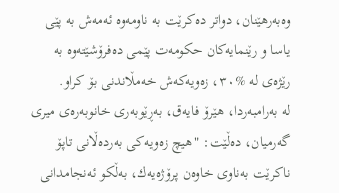وەبەرهێنان، دواتر ده‌کرێت بە ناومەوە ئەمەش بە پێی یاسا و رێنمایەکان حکومەت پێمی دەفرۆشێتەوە بە رێژەی لە %٣٠، زەویەکەش خەمڵاندنی بۆ کراو.
له‌ به‌رامبه‌ردا، هێرۆ فایه‌ق، به‌ڕێوبه‌رى خانوبه‌ره‌ى میری گه‌رمیان، ده‌ڵێت: "هیچ زه‌ویه‌كى به‌رده‌ڵانى تاپۆ ناكرێت به‌ناوى خاوه‌ن پرۆژه‌یه‌ك، به‌ڵكو ئه‌نجامدانى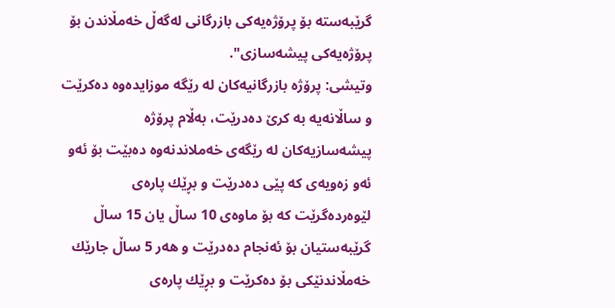گرێبه‌سته‌ بۆ پرۆژه‌یه‌كى بازرگانى له‌گه‌ڵ خه‌مڵاندن بۆ پرۆژه‌یه‌كى پیشه‌سازى".
وتیشى: پرۆژه‌ بازرگانیه‌كان له‌ رێگه‌ موزایده‌وه‌ ده‌كرێت و ساڵانه‌یه‌ به‌ كرێ ده‌درێت، به‌ڵام پرۆژه‌ پیشه‌سازیه‌كان له‌ رێگه‌ى خه‌ملاندنه‌وه‌ ده‌بێت بۆ ئه‌و ئه‌و زه‌ویه‌ى كه‌ پێى ده‌درێت و بڕێك پاره‌ى لێوه‌رده‌گرێت كه‌ بۆ ماوه‌ى 10 ساڵ یان 15 ساڵ گرێبه‌ستیان بۆ ئه‌نجام ده‌درێت و هه‌ر 5 ساڵ جارێك خه‌مڵاندنێكى بۆ ده‌كرێت و بڕێك پاره‌ى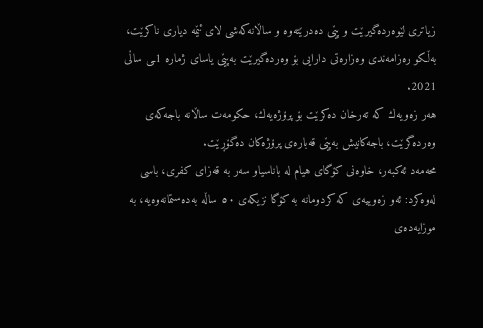زیاترى لێوه‌رده‌گیرێت و پێى ده‌درێته‌وه‌ و ساڵانه‌كه‌شى لاى ئێمه‌ دیارى ناكرێت، به‌ڵكو ره‌زامه‌ندى وه‌زاره‌تى دارایی بۆ وه‌رده‌گیرێت به‌پێى یاساى ژماره‌ 1ـى ساڵى 2021.
هه‌ر زه‌ویه‌ك كه‌ ته‌رخان ده‌كرێت بۆ پرۆژه‌یه‌ك، حكومه‌ت ساڵانه‌ باجه‌كه‌ى وه‌رده‌گرێت، باجه‌كانیش به‌پێى قه‌باره‌ى پرۆژه‌كان ده‌گۆڕێت.
محەمەد ئەکبەر، خاوەنی کۆگای هیام لە باناسیاو سه‌ر به‌ قه‌زاى كفری، باسی لەوەکرد: ئەو زەوییەی کە کردومانە بە کۆگا نزیکەی ٥٠ ساڵە بەدەستمانەوەیە، بە موزایەدەی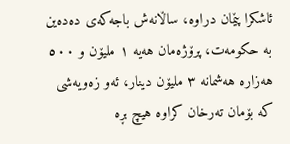ئاشکرا پێمان دراوە، ساڵانەش باجه‌كه‌ى دەدەین بە حکومەت، پرۆژەمان هەیە ١ ملیۆن و ٥٠٠ هەزارە هەشمانە ٣ ملیۆن دینار، ئەو زەویەشی کە بۆمان تەرخان کراوە هیچ بڕە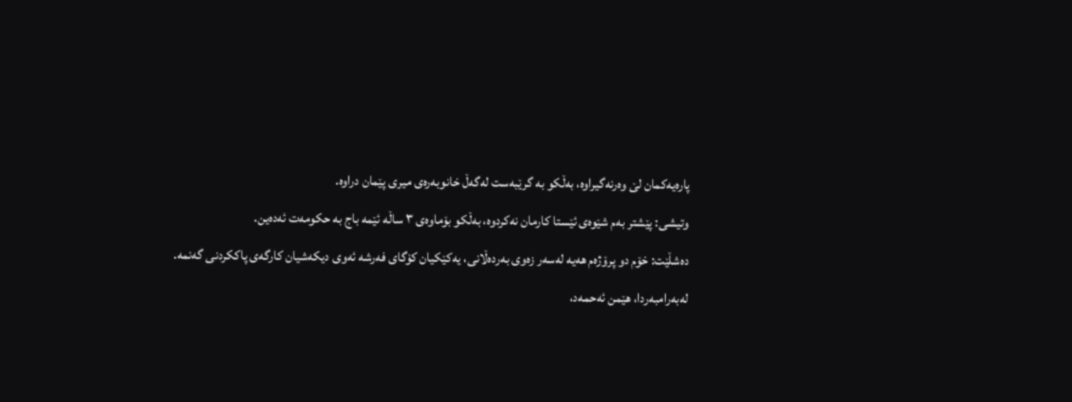پارەیەکمان لێ وەرنەگیراوە، بەڵکو بە گرێبەست لەگەڵ خانوبەرەی میری پێمان دراوە.
وتیشی: پێشتر بەم شێوەی ئێستا کارمان نەکردوە، بەڵکو بۆماوەی ٣ ساڵە ئێمە باج بە حکومەت ئەدەین.
دەشڵێت: خۆم دو پرۆژەم هەیە لەسەر زەوی بەردەڵانی، یەکێکیان کۆگای فەرشە ئەوی دیکەشیان کارگەی پاککردنی گەنمە.
له‌به‌رامبه‌ردا، هێمن ئه‌حمه‌د،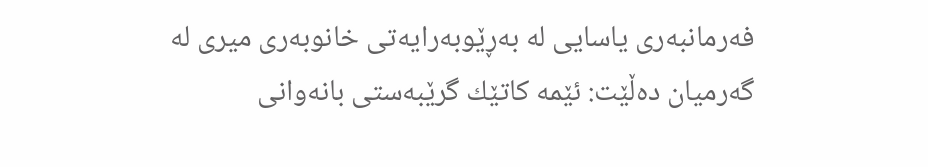فه‌رمانبه‌رى یاسایی له‌ به‌ڕێوبه‌رایه‌تى خانوبه‌رى میرى له‌ گه‌رمیان ده‌ڵێت: ئێمه‌ كاتێك گرێبه‌ستى بانه‌وانى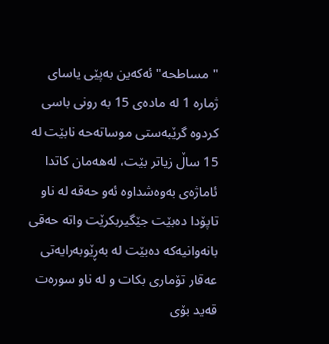"مساطحه" ئه‌كه‌ین به‌پێى یاساى ژماره‌ 1 له‌ ماده‌ى 15 به‌ رونى باسى كردوه‌ گرێبه‌ستى موساته‌حه‌ نابێت له‌ 15 ساڵ زیاتر بێت، له‌هه‌مان كاتدا ئاماژه‌ى به‌وه‌شداوه‌ ئه‌و حه‌قه‌ له‌ ناو تاپۆدا ده‌بێت جێگیربكرێت واته‌ حه‌قى بانه‌وانیه‌كه ‌ده‌بێت له‌ به‌ڕێوبه‌رایه‌تى عه‌قار تۆمارى بكات و له‌ ناو سوره‌ت قه‌ید بۆى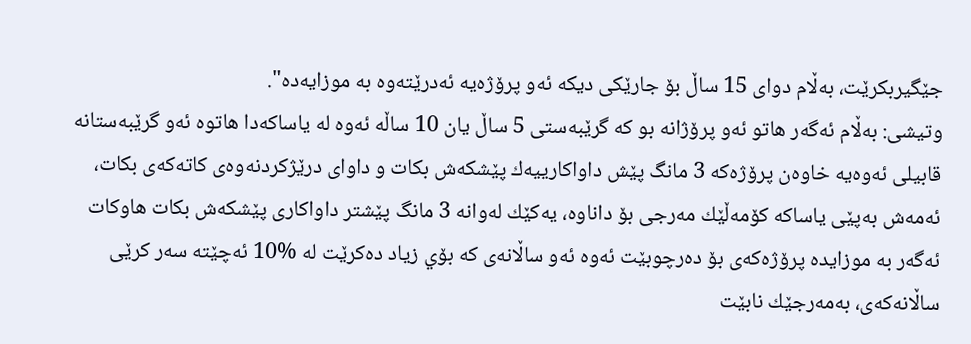جێگیربكرێت، به‌ڵام دواى 15 ساڵ بۆ جارێكى دیكه‌ ئه‌و پرۆژه‌یه‌ ئه‌درێته‌وه‌ به‌ موزایه‌ده‌".
وتیشى: به‌ڵام ئه‌گه‌ر هاتو ئه‌و پرۆژانه‌ بو كه‌ گرێبه‌ستى 5 ساڵ یان 10 ساڵه‌ ئه‌وه‌ له‌ یاساكه‌دا هاتوه‌ ئه‌و گرێبه‌ستانه‌ قابیلى ئه‌وه‌یه‌ خاوه‌ن پرۆژه‌كه‌ 3 مانگ پێش داواكارییه‌ك پێشكه‌ش بكات و داواى درێژكردنه‌وه‌ى كاته‌كه‌ى بكات، ئه‌مه‌ش به‌پێى یاساكه‌ كۆمه‌ڵێك مه‌رجى بۆ داناوه‌، یه‌كێك له‌وانه‌ 3 مانگ پێشتر داواكارى پێشكه‌ش بكات هاوكات ئه‌گه‌ر به‌ موزایده‌ پرۆژه‌كه‌ى بۆ ده‌رچوبێت ئه‌وه‌ ئه‌و ساڵانه‌ى كه‌ بۆي زیاد ده‌كرێت له‌ %10 ئه‌چێته‌ سه‌ر كرێى ساڵانه‌كه‌ى، به‌مه‌رجێك نابێت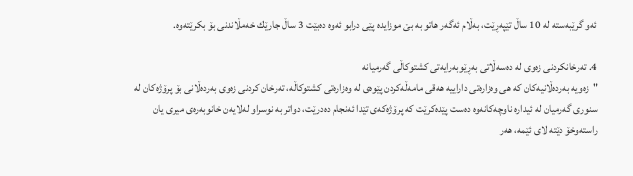ئه‌و گرێبه‌سته‌ له‌ 10 ساڵ تێپه‌ڕێت، به‌ڵام ئه‌گه‌ر هاتو به‌ بێ موزایده‌ پێى درابو ئه‌وه‌ ده‌بێت 3 ساڵ جارێك خه‌مڵاندنى بۆ بكرێته‌وه‌.

4. ته‌رخانكردنى زه‌وى له‌ ده‌سه‌ڵاتى به‌ڕێوبه‌رایه‌تى كشتوكاڵى گه‌رمیانه‌
"زەویە بەردەڵانیەکان کە هی وەزارەتی داراییە هەقی مامەڵەکردن پێوەی لە وەزارەتی کشتوکاڵە، تەرخان کردنی زەوی بەردەڵانی بۆ پرۆژەکان لە سنوری گەرمیان لە ئیدارە ناوچەکانەوە دەست پێدەکرێت کە پرۆژەکەی تێدا ئەنجام دەدرێت، دواتر بە نوسراو لەلایەن خانوبەرەی میری یان راستەوخۆ دێتە لای ئێمە، هەر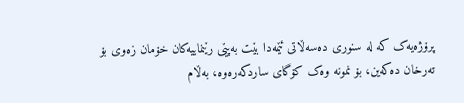پرۆژەیەک کە لە سنوری دەسه‌ڵاتی ئێمەدا بێت بەپێی رێنماییەکان خۆمان زەوی بۆ تەرخان دەکەین، بۆ نمونە وەک کۆگای ساردکەرەوە، بەڵام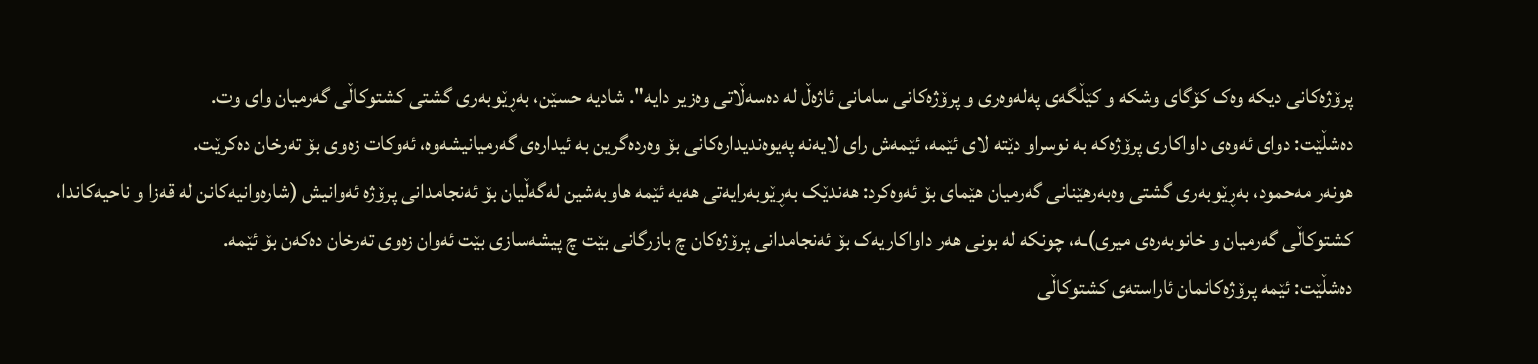پرۆژەکانی دیکە وەک کۆگای وشکە و کێڵگەی پەلەوەری و پرۆژەکانی سامانی ئاژەڵ لە دەسەڵاتی وەزیر دایە". شادیە حسێن، بەڕێوبەری گشتی کشتوکاڵی گەرمیان واى وت.
دەشڵێت: دوای ئەوەی داواكارى پرۆژه‌كه‌ بە نوسراو دێتە لای ئێمە، ئێمه‌ش رای لایەنە پەیوەندیدارەکانی بۆ وەردەگرین بە ئیدارەی گەرمیانیشەوە، ئەوکات زەوی بۆ تەرخان دەکرێت.
هونەر مەحمود، بەڕێوبەری گشتی وەبەرهێنانی گەرمیان هێمای بۆ ئەوەکرد: هەندێک بەڕێوبەرایەتی هەیە ئێمە هاوبەشین لەگەڵیان بۆ ئەنجامدانی پرۆژە ئەوانیش (شارەوانیەکانن لە قەزا و ناحیەکاندا، کشتوکاڵی گەرمیان و خانوبەرەی میری)ـە، چونکە لە بونی هەر داواکاریەک بۆ ئەنجامدانی پرۆژەکان چ بازرگانی بێت چ پیشەسازی بێت ئەوان زەوی تەرخان دەکەن بۆ ئێمە.
دەشڵێت: ئێمە پرۆژەکانمان ئاراستەی کشتوکاڵی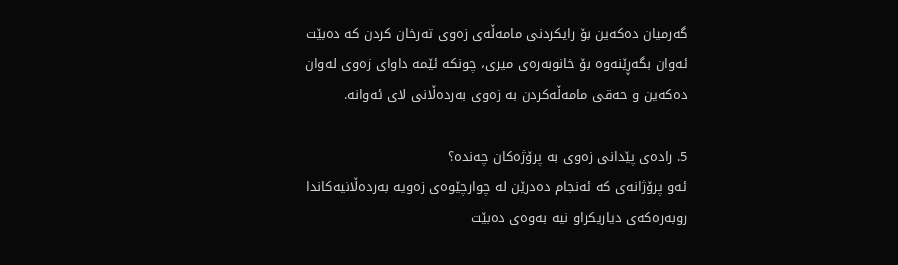گەرمیان دەکەین بۆ رایکردنی مامەڵەی زەوی تەرخان کردن کە دەبێت ئەوان بگەڕێنەوە بۆ خانوبەرەی میری، چونکە ئێمە داوای زەوی لەوان دەکەین و حەقی مامەڵەکردن بە زەوی بەردەڵانی لای ئەوانە.

5. راده‌ى پێدانى زه‌وی به‌ پرۆژه‌كان چه‌نده‌؟
ئه‌و پرۆژانه‌ى كه‌ ئه‌نجام ده‌درێن له‌ چوارچێوه‌ى زه‌ویه‌ به‌رده‌ڵانیه‌كاندا روبه‌ره‌كه‌ى دیاریكراو نیه‌ به‌وه‌ى ده‌بێت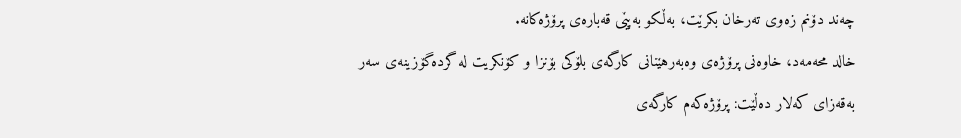چه‌ند دۆنم زه‌وى ته‌رخان بكرێت، به‌ڵكو به‌پێى قه‌باره‌ى پرۆژه‌كانه‌.
خالد محەمەد، خاوەنی پرۆژەی وەبەرهێنانی کارگەی بلۆکی بۆنزا و کۆنکریت لە گردەگۆزینەی سەر بەقەزای کەلار دەڵێت: پرۆژەکەم کارگەی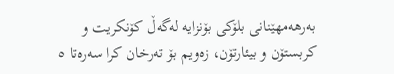بەرهەمهێنانی بلۆکی بۆنزایە لەگەڵ کۆنکریت و کربستۆن و بیئارتۆن، زەویم بۆ تەرخان کرا سەرەتا ٥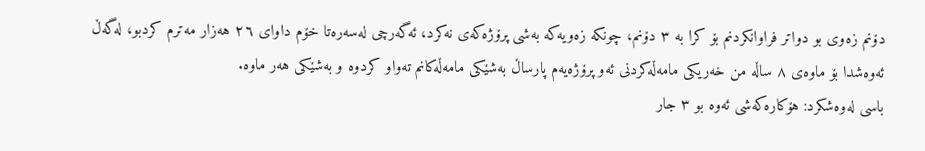دۆنم زەوی بو دواتر فراوانکردنم بۆ کرا بە ٣ دۆنم، چونکە زەویەکە بەشی پرۆژەکەی نەکرد، ئه‌گەرچی لەسەرەتا خۆم داوای ٢٦ هەزار مەترم کردبو، لەگەڵ ئەوەشدا بۆ ماوەی ٨ ساڵە من خەریکی مامەڵەکردنی ئەو پرۆژەیەم پارساڵ بەشێکی مامەڵەکانم تەواو کردوە و بەشێکی هەر ماوە.
باسی لەوەشکرد: هۆکارەکەشی ئەوە بو ٣ جار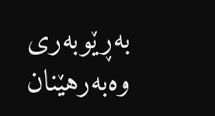بەڕێوبەری وەبەرهێنان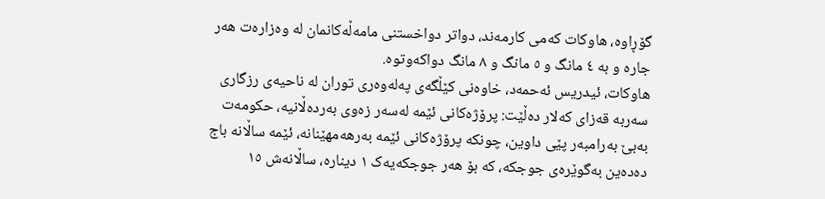گۆڕاوە، هاوکات کەمی کارمەند، دواتر دواخستنی مامەڵەکانمان لە وەزارەت هەر جارە و بە ٤ مانگ و ٥ مانگ و ٨ مانگ دواکەوتوە.
هاوكات، ئیدریس ئەحمەد، خاوەنی کێڵگەی پەلەوەری توران لە ناحیەی رزگاری سەربە قەزای کەلار دەڵێت: پرۆژەکانی ئێمە لەسەر زەوی بەردەڵانیە، حکومەت بەبێ بەرامبەر پێی داوین، چونکە پرۆژەکانی ئێمە بەرهەمهێنانە، ئێمە ساڵانە باج دەدەین بەگوێرەی جوجکە، كه‌ بۆ هەر جوجکەیەک ١ دینارە، ساڵانەش ١٥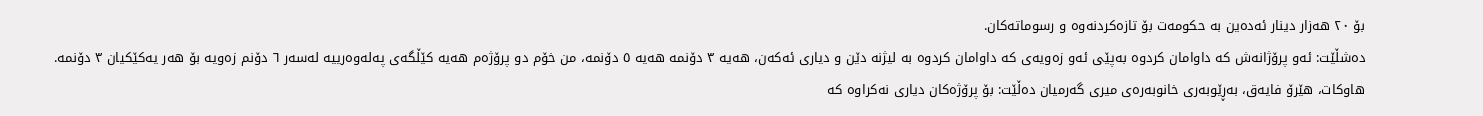بۆ ٢٠ هەزار دینار ئەدەین بە حکومەت بۆ تازەکردنەوە و رسوماتەکان.
دەشڵێت: ئەو پرۆژانەش کە داوامان کردوە بەپێی ئەو زەویەی کە داوامان کردوە بە لیژنە دێن و دیاری ئەکەن، هەیە ٣ دۆنمە هەیە ٥ دۆنمە، من خۆم دو پرۆژەم هەیە کێڵگەی پەلەوەرییە لەسەر ٦ دۆنم زەویە بۆ هەر یەکێکیان ٣ دۆنمە.
هاوكات، هێرۆ فایه‌ق، به‌ڕێوبه‌رى خانوبه‌ره‌ى میری گه‌رمیان ده‌ڵێت: بۆ پرۆژه‌كان دیارى نه‌كراوه‌ كه‌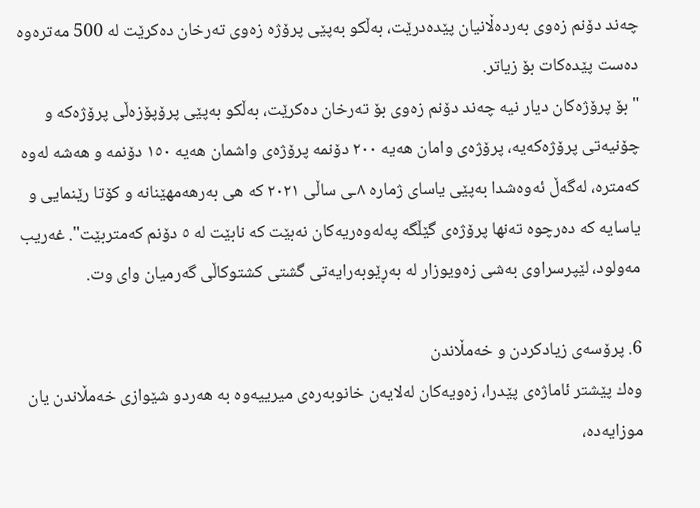چه‌ند دۆنم زه‌وى به‌رده‌ڵانیان پێده‌درێت، به‌ڵكو به‌پێى پرۆژه‌ زه‌وى ته‌رخان ده‌كرێت له‌ 500 مه‌تره‌وه‌ ده‌ست پێده‌كات بۆ زیاتر.
"بۆ پرۆژەکان دیار نیە چەند دۆنم زەوی بۆ تەرخان دەکرێت، بەڵکو بەپێی پرۆپۆزەڵی پرۆژەکە و چۆنیەتی پرۆژەکەیە، پرۆژەی وامان هەیە ٢٠٠ دۆنمە پرۆژەی واشمان هەیە ١٥٠ دۆنمە و هەشە لەوە کەمترە، لەگەڵ ئەوەشدا بەپێی یاسای ژمارە ٨ـی ساڵی ٢٠٢١ كە هى بەرهەمهێنانە و كۆتا رێنمايى و ياسايە كە دەرچوە تەنها پرۆژەی گێڵگە پەلەوەریەکان نەبێت کە نابێت لە ٥ دۆنم کەمتربێت". غەریب مه‌ولود، لێپرسراوی بەشی زەویوزار لە بەڕێوبەرایەتی گشتى کشتوکاڵی گەرمیان واى وت.

6. پرۆسه‌ى زیادكردن و خه‌مڵاندن
وه‌ك پێشتر ئاماژه‌ى پێدرا، زه‌ویه‌كان له‌لایه‌ن خانوبه‌ره‌ى میرییه‌وه‌ به‌ هه‌ردو شێوازى خه‌مڵاندن یان موزایه‌ده‌،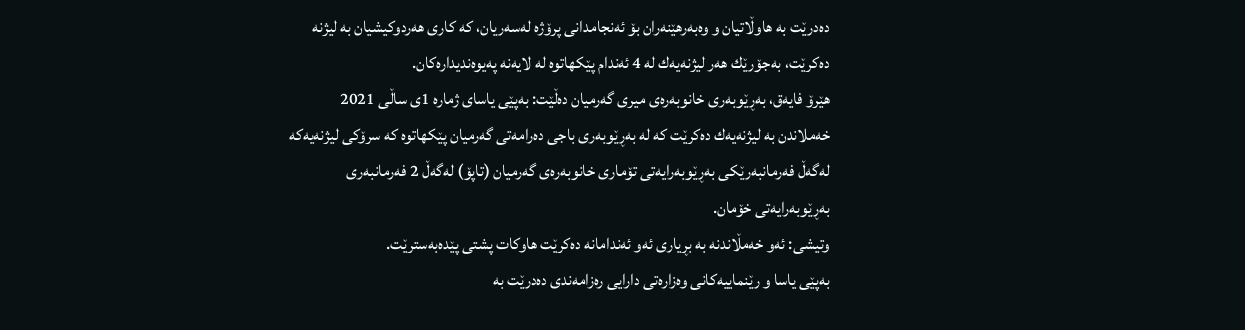ده‌درێت به‌ هاوڵاتیان و وه‌به‌رهێنه‌ران بۆ ئه‌نجامدانى پرۆژه‌ له‌سه‌ریان، كه‌ كارى هه‌ردوكیشیان به‌ لیژنه‌ ده‌كرێت، به‌جۆرێك هه‌ر لیژنه‌یه‌ك له‌ 4 ئه‌ندام پێكهاتوه‌ له‌ لایه‌نه‌ په‌یوه‌ندیداره‌كان.
هێرۆ فایه‌ق، به‌ڕێوبه‌رى خانوبه‌ره‌ى میری گه‌رمیان ده‌ڵێت: به‌پێى یاسای ژماره‌ 1ى ساڵى 2021 خه‌ملاندن به‌ لیژنه‌یه‌ك ده‌كرێت كه‌ له‌ به‌ڕێوبه‌رى باجى ده‌رامه‌تى گه‌رمیان پێكهاتوه‌ كه‌ سرۆكى لیژنه‌یه‌كه‌ له‌گه‌ڵ فه‌رمانبه‌رێكى به‌ڕێوبه‌رایه‌تى تۆمارى خانوبه‌ره‌ى گه‌رمیان (تاپۆ) له‌گه‌ڵ 2 فه‌رمانبه‌رى به‌ڕێوبه‌رایه‌تى خۆمان.
وتیشى: ئه‌و خه‌مڵاندنه‌ به‌ بڕیارى ئه‌و ئه‌ندامانه‌ ده‌كرێت هاوكات پشتى پێده‌به‌سترێت.
بەپێی یاسا و رێنماییەکانی وەزارەتی دارایی رەزامەندی دەدرێت بە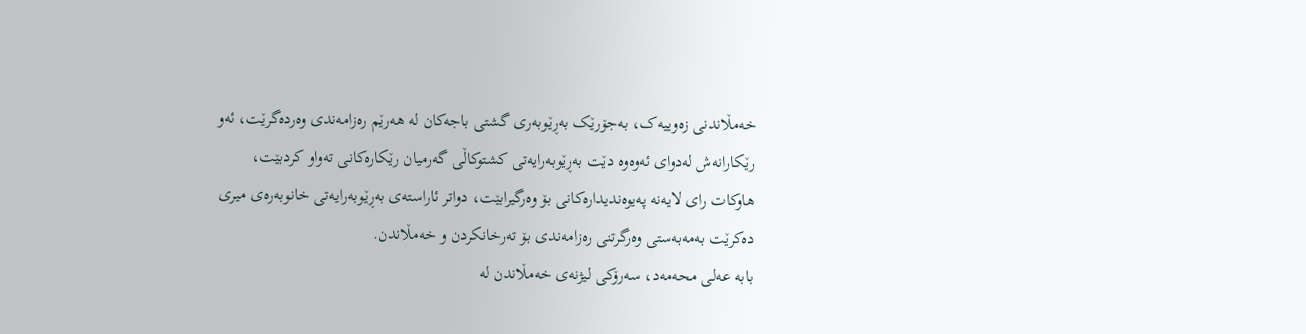خەمڵاندنی زەوییەک، بەجۆرێک بەڕێوبەری گشتی باجەکان لە هەرێم رەزامەندی وەردەگرێت، ئەو رێکارانەش لەدوای ئەوەوە دێت بەڕێوبەرایەتی کشتوکاڵی گەرمیان رێکارەکانی تەواو کردبێت، هاوکات رای لایەنە پەیوەندیدارەکانی بۆ وەرگیرابێت، دواتر ئاراستەی بەڕێوبەرایەتی خانوبەرەی میری دەکرێت بەمەبەستی وەرگرتنی رەزامەندی بۆ تەرخانکردن و خەمڵاندن.
بابە عەلی محەمەد، سەرۆکی لیژنەی خەمڵاندن لە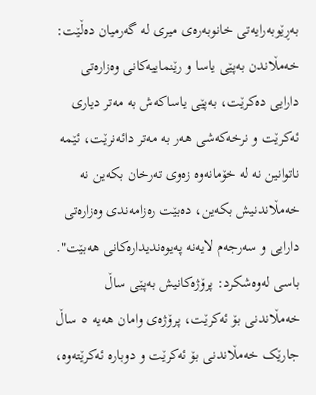بەڕێوبەرایەتی خانوبەرەی میری لە گەرمیان دەڵێت: خەمڵاندن بەپێی یاسا و رێنماییەکانی وەزارەتی دارایی دەکرێت، بەپێی یاساکەش بە مەتر دیاری ئەکرێت و نرخەکەشی هەر بە مەتر دائەنرێت، ئێمە ناتوانین نە لە خۆمانەوە زەوی تەرخان بکەین نە خەمڵاندنیش بکەین، دەبێت رەزامەندی وەزارەتی دارایی و سەرجەم لایەنە پەیوەندیدارەکانی هەبێت".
باسی لەوەشکرد: پرۆژەکانیش بەپێی ساڵ خەمڵاندنی بۆ ئەکرێت، پرۆژەی وامان هەیە ٥ ساڵ جارێک خەمڵاندنی بۆ ئەکرێت و دوبارە ئەکرێتەوە،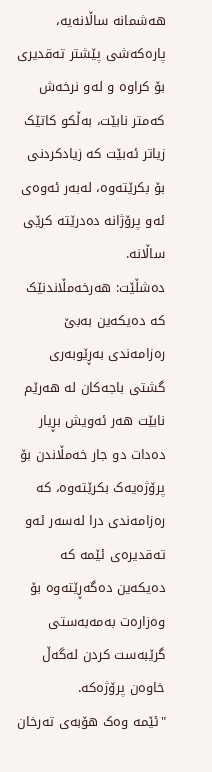هەشمانە ساڵانەیە، پارەکەشی پێشتر تەقدیری بۆ کراوە و لەو نرخەش کەمتر نابێت، بەڵکو کاتێک زیاتر ئەبێت کە زیادکردنی بۆ بکرێتەوە، لەبەر ئەوەی ئەو پرۆژانە دەدرێتە کرێی ساڵانه‌.
دەشڵێت: هەرخەمڵاندنێک کە دەیکەین بەبێ رەزامەندی بەڕێوبەری گشتی باجەکان لە هەرێم نابێت هەر ئەویش بڕیار دەدات دو جار خەمڵاندن بۆ پرۆژەیەک بکرێتەوە، کە رەزامەندی درا لەسەر ئەو تەقدیرەی ئێمە کە دەیکەین دەگەڕێتەوە بۆ وەزارەت بەمەبەستی گرێبەست کردن لەگەڵ خاوەن پرۆژەکە.
"ئێمە وەک هۆبەی تەرخان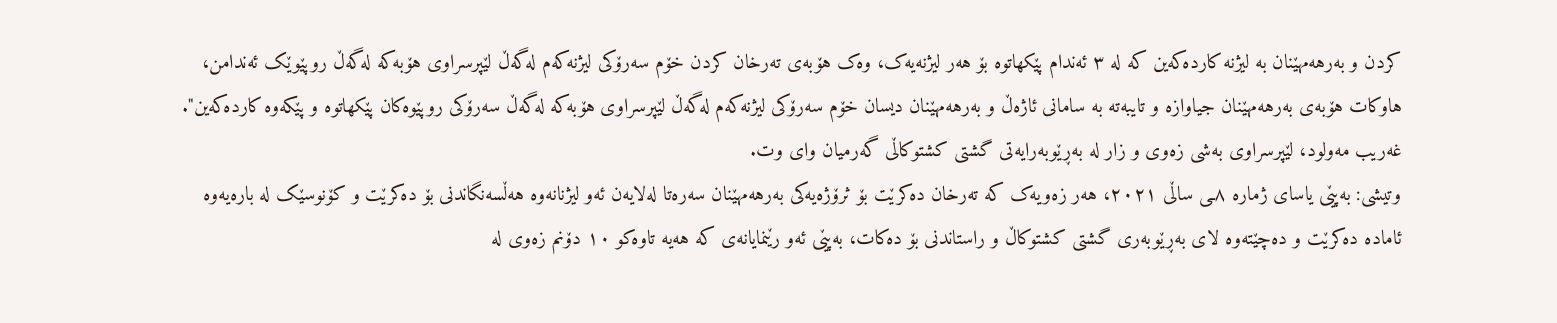کردن و بەرهەمهێنان بە لیژنە کاردەکەین کە لە ٣ ئەندام پێکهاتوە بۆ هەر لیژنەیەک، وەک هۆبەی تەرخان کردن خۆم سەرۆکی لیژنەکەم لەگەڵ لێپرسراوی هۆبەکە لەگەڵ روپێوێک ئەندامن، هاوکات هۆبەی بەرهەمهێنان جیاوازە و تایبەتە بە سامانی ئاژەڵ و بەرهەمهێنان دیسان خۆم سەرۆکی لیژنەکەم لەگەڵ لێپرسراوی هۆبەکە لەگەڵ سەرۆکی روپێوەکان پێکهاتوە و پێکەوە کاردەکەین". غەریب مه‌ولود، لێپرسراوی بەشی زەوی و زار لە بەڕێوبەرایەتی گشتى کشتوکاڵی گەرمیان واى وت.
وتیشی: بەپێی یاسای ژمارە ٨ـی ساڵی ٢٠٢١، هەر زەویەک کە تەرخان دەکرێت بۆ ثرۆژەیەکی بەرهەمهێنان سەرەتا لەلایەن ئەو لیژنانەوە هەڵسەنگاندنی بۆ دەکرێت و کۆنوسێک لە بارەیەوە ئامادە دەکرێت و دەچێتەوە لای بەڕێوبەری گشتی کشتوکاڵ و راستاندنی بۆ دەکات، بەپێی ئەو رێنمایانەی کە هەیە تاوەکو ١٠ دۆنم زەوی لە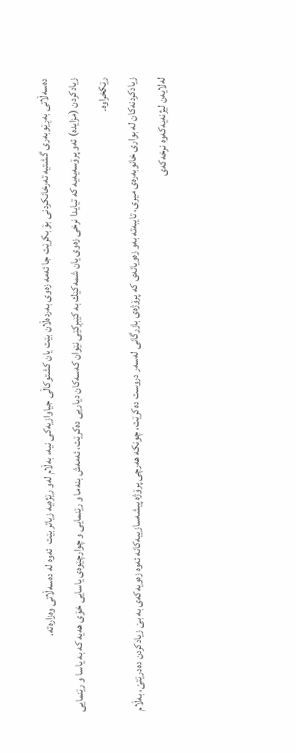دەسەڵاتی بەڕێوبەری گشتیە تەرخانکردنی بۆ بکرێت جا ئەمە زەوی بەردەڵان بێت یان کشتوکاڵی جیاوازیەکی نیە، بەڵام لەو رێژەیە زیاتر بێت  ئەوە لە دەسەڵاتی وەزارەتە.
زیادكردن (مزایده‌) ئه‌و پرۆسه‌یه‌یه‌ كه‌ تیایدا نرخی زه‌وی یان شمه‌كێك به‌ كێبڕكێی نێوان كه‌سه‌كان دیاریی ده‌كرێت، ئه‌مه‌ش بنه‌ما و رێنمایی و چوارچێوه‌ى یاسایی خۆی هه‌یه‌ كه‌ به‌ یاسا و رێنمایی رێكخراوه‌.
زیادكردنه‌كان له‌ بوارى خانوبه‌ره‌ى میری، تایبه‌ته‌ به‌و زه‌ویانه‌ى كه‌ پرۆژه‌ى بازرگانى له‌سه‌ر دروست ده‌كرێت، چونكه‌ هه‌رچی پرۆژه‌ پیشه‌سازییه‌كانه‌ ئه‌وه‌ زه‌ویه‌كه‌ى به‌ بێ زیادكردن ده‌درێتێ، به‌ڵام له‌لایه‌ن لیژنه‌یه‌كه‌وه‌ نرخه‌كه‌ى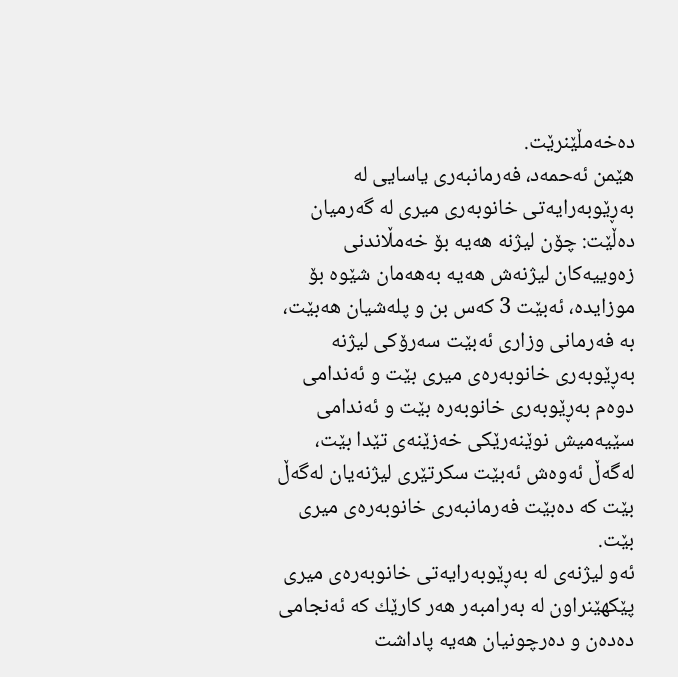ده‌خه‌مڵێنرێت.
هێمن ئه‌حمه‌د، فه‌رمانبه‌رى یاسایی له‌ به‌ڕێوبه‌رایه‌تى خانوبه‌رى میرى له‌ گه‌رمیان ده‌ڵێت: چۆن لیژنه‌ هه‌یه‌ بۆ خه‌مڵاندنى زه‌وییه‌كان لیژنه‌ش هه‌یه‌ به‌هه‌مان شێوه‌ بۆ موزایده‌، ئه‌بێت 3 كه‌س بن و پله‌شیان هه‌بێت، به‌ فه‌رمانى وزارى ئه‌بێت سه‌رۆكى لیژنه‌ به‌ڕێوبه‌رى خانوبه‌ره‌ى میرى بێت و ئه‌ندامى دوه‌م به‌ڕێوبه‌رى خانوبه‌ره‌ بێت و ئه‌ندامى سێیه‌میش نوێنه‌رێكى خه‌زێنه‌ى تێدا بێت، له‌گه‌ڵ ئه‌وه‌ش ئه‌بێت سكرتێرى لیژنه‌یان له‌گه‌ڵ بێت كه‌ ده‌بێت فه‌رمانبه‌رى خانوبه‌ره‌ى میرى بێت.
ئه‌و لیژنه‌ى له‌ به‌ڕێوبه‌رایه‌تى خانوبه‌ره‌ى میرى پێكهێنراون له‌ به‌رامبه‌ر هه‌ر كارێك كه‌ ئه‌نجامى ده‌ده‌ن و ده‌رچونیان هه‌یه‌ پاداشت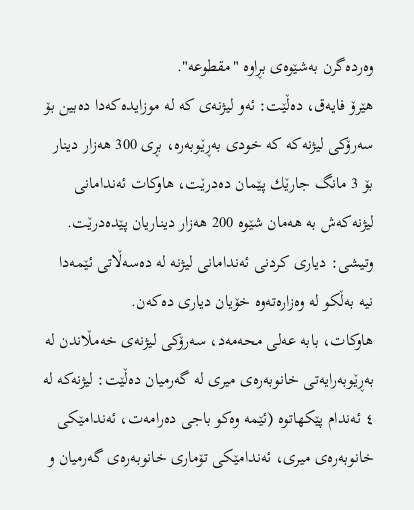وه‌رده‌گرن به‌شێوه‌ى بڕاوه‌ "مقطوعه‌".
هێرۆ فایه‌ق، ده‌ڵێت: ئه‌و لیژنه‌ى كه‌ له‌ موزایده‌كه‌دا ده‌بین بۆ سه‌رۆكى لیژنه‌كه‌ كه‌ خودى به‌ڕێوبه‌ره‌، بڕى 300 هه‌زار دینار بۆ 3 مانگ جارێك پێمان ده‌درێت، هاوكات ئه‌ندامانى لیژنه‌كه‌ش به‌ هه‌مان شێوه‌ 200 هه‌زار دیناریان پێده‌درێت.
وتیشى: دیارى كردنى ئه‌ندامانى لیژنه‌ له‌ ده‌سه‌ڵاتى ئێمه‌دا نیه‌ به‌ڵكو له‌ وه‌زاره‌ته‌وه‌ خۆیان دیارى ده‌كه‌ن.
هاوكات، بابە عەلی محەمەد، سەرۆکی لیژنەی خەمڵاندن لە بەڕێوبەرایەتی خانوبەرەی میری لە گەرمیان دەڵێت: لیژنەکە لە ٤ ئەندام پێکهاتوە (ئێمە وەکو باجی دەرامەت، ئەندامێکی خانوبەرەی میری، ئەندامێکی تۆماری خانوبەرەی گەرمیان و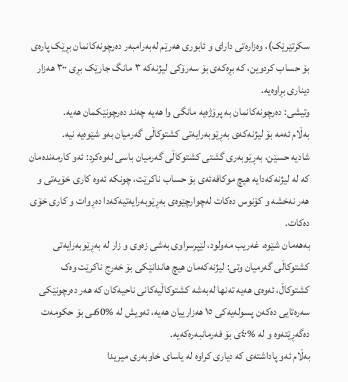سکرتێرێک)، وەزارەتی دارای و ئابوری هەرێم لەبەرامبەر دەرچونەکانمان بڕێک پارەی بۆ حساب کردوین، كه‌ بڕه‌كه‌ى بۆ سەرۆکی لیژنەکە ٣ مانگ جارێک بڕی ٣٠٠ هەزار دینارى بڕاوه‌یه‌.
وتیشی: دەرچونەکانمان بە پرۆژەیە مانگی وا هەیە چەند دەرچونێکمان هەیە.
به‌ڵام ئه‌مه‌ بۆ لیژنه‌كه‌ى به‌ڕێوبه‌رایه‌تى كشتوكاڵى گه‌رمیان به‌و شێوه‌یه‌ نیه‌.
شادیە حسێن، بەڕێوبەری گشتی کشتوکاڵی گەرمیان باسی لەوەکرد: ئەو کارمەندەمان کە لە لیژنەکەدایە هیچ موکافەئەی بۆ حساب ناکرێت، چونکە ئەوە کاری خۆیەتی و هەر نەخشە و کۆنوس دەکات لەچوارچێوەی بەڕێوبەرایەتیەکەدا دەڕوات و کاری خۆی دەکات.
به‌هه‌مان شێوه‌، غەریب مه‌ولود، لێپرسراوی بەشی زەوی و زار لە بەڕێوبەرایەتی کشتوکاڵی گەرمیان وتی: لیژنەکەمان هیچ هاندانێکی بۆ خەرج ناکرێت وەک کشتوکاڵ، ئەوەی هەیە تەنها لەبەشە کشتوکاڵیەکانی ناحیه‌کان کە هەر دەرچونێکی سەرەتایی دەکەن پسولەیەکی ١٥ هەزارییان هەیە، ئەویش لە %60ـی بۆ حکومەت دەگەڕێتەوە و لە %٤٠ی بۆ فەرمانبەرەکەیە.
به‌ڵام ئه‌و پاداشته‌ى كه‌ دیارى كراوه‌ له‌ یاساى خاوبه‌رى میریدا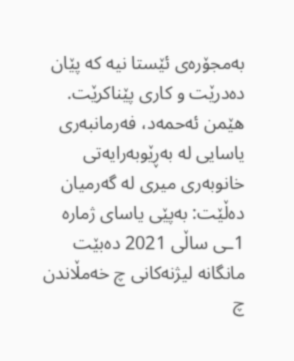به‌مجۆره‌ى ئێستا نیه‌ كه‌ پێان ده‌درێت و كارى پێناكرێت.
هێمن ئه‌حمه‌د، فه‌رمانبه‌رى یاسایی له‌ به‌ڕێوبه‌رایه‌تى خانوبه‌رى میرى له‌ گه‌رمیان ده‌ڵێت: به‌پێى یاساى ژماره‌ 1ـى ساڵى 2021 ده‌بێت مانگانه‌ لیژنه‌كانى چ خه‌مڵاندن چ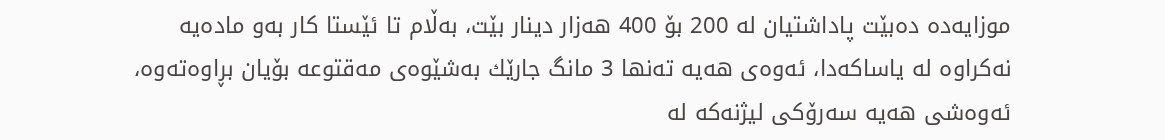موزایه‌ده‌ ده‌بێت پاداشتیان له‌ 200 بۆ 400 هه‌زار دینار بێت، به‌ڵام تا ئێستا كار به‌و ماده‌یه‌ نه‌كراوه‌ له‌ یاساكه‌دا، ئه‌وه‌ى هه‌یه‌ ته‌نها 3 مانگ جارێك به‌شێوه‌ى مه‌قتوعه‌ بۆیان بڕاوه‌ته‌وه‌، ئه‌وه‌شى هه‌یه‌ سه‌رۆكى لیژنه‌كه‌ له‌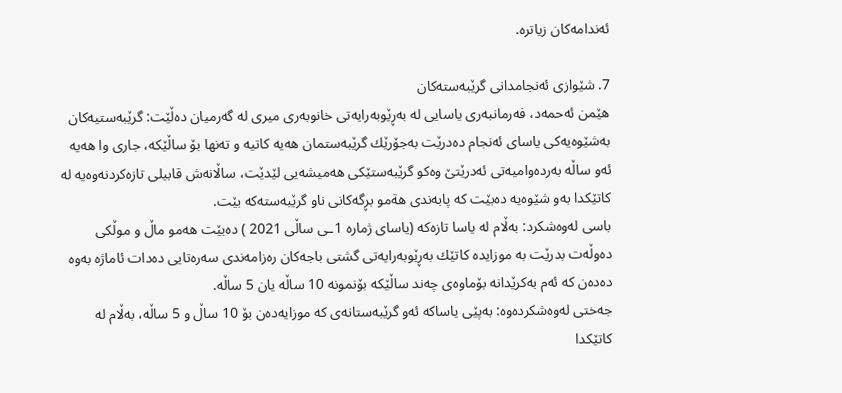ئه‌ندامه‌كان زیاتره‌.

7. شێوازى ئه‌نجامدانى گرێبه‌سته‌كان
هێمن ئه‌حمه‌د، فه‌رمانبه‌رى یاسایی له‌ به‌ڕێوبه‌رایه‌تى خانوبه‌رى میرى له‌ گه‌رمیان ده‌ڵێت: گرێبه‌ستیه‌كان به‌شێوه‌یه‌كى یاساى ئه‌نجام ده‌درێت به‌جۆرێك گرێبه‌ستمان هه‌یه‌ كاتیه‌ و ته‌نها بۆ ساڵێكه‌، جارى وا هه‌یه‌ ئه‌و ساڵه‌ به‌رده‌وامیه‌تى ئه‌درێتێ وه‌كو گرێبه‌ستێكى هه‌میشه‌یی لێدێت، ساڵانه‌ش قابیلى تازه‌كردنه‌وه‌یه‌ له‌ كاتێكدا به‌و شێوه‌یه‌ ده‌بێت كه‌ پابه‌ندى هةمو‌ بڕگه‌كانى ناو گرێبه‌سته‌كه ‌بێت.
باسى له‌وه‌شكرد: به‌ڵام له‌ یاسا تازه‌كه‌ (یاسای ژماره‌ 1ـى ساڵى 2021 ) ده‌بێت هه‌مو ماڵ و موڵكى ده‌وڵه‌ت بدرێت به‌ موزایده‌ كاتێك به‌ڕێوبه‌رایه‌تى گشتى باجه‌كان ره‌زامه‌ندى سه‌ره‌تایى ده‌دات ئاماژه‌ به‌وه‌ ده‌ده‌ن كه‌ ئه‌م به‌كرێدانه‌ بۆماوه‌ى چه‌ند ساڵێكه‌ بۆنمونه‌ 10 ساڵه‌ یان 5 ساڵه‌.
جه‌ختى له‌وه‌شكرده‌وه‌: به‌پێى یاساكه‌ ئه‌و گرێبه‌ستانه‌ى كه‌ موزایه‌ده‌ن بۆ 10 ساڵ و 5 ساڵه‌، به‌ڵام له‌ كاتێكدا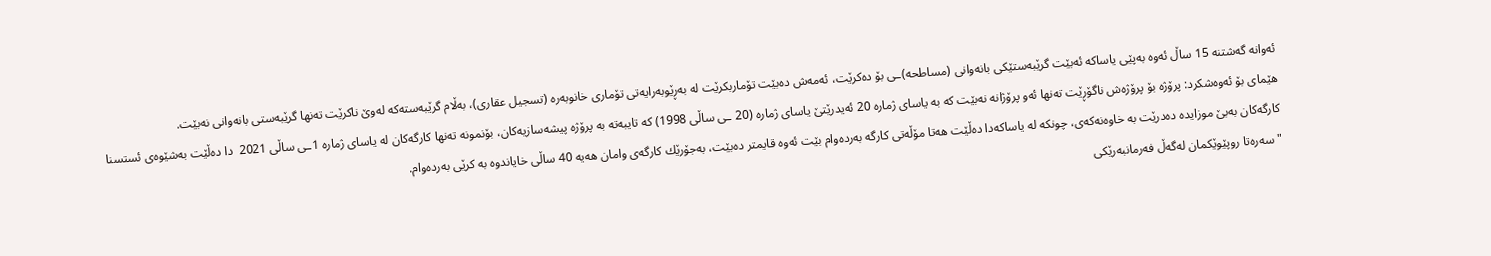ئه‌وانه‌ گه‌شتنه‌ 15 ساڵ ئه‌وه‌ به‌پێى یاساكه‌ ئه‌بێت گرێبه‌ستێكى بانه‌وانى (مساطحه‌)ـى‌ بۆ ده‌كرێت، ئه‌مه‌ش ده‌بێت تۆماربكرێت له‌ به‌ڕێوبه‌رایه‌تى تۆمارى خانوبه‌ره‌ (تسجیل عقاری)، به‌ڵام گرێبه‌سته‌كه‌ له‌وێ ناكرێت ته‌نها گرێبه‌ستى بانه‌وانى نه‌بێت.
هێماى بۆ ئه‌وه‌شكرد: پرۆژه‌ بۆ پرۆژه‌ش ناگۆڕێت ته‌نها ئه‌و پرۆژانه‌ نه‌بێت كه‌ به‌ یاساى ژماره‌ 20 ئه‌یدرێتێ یاسای ژماره‌ (20 ـى ساڵی 1998) كە تايبەتە بە پرۆژە پيشەسازيەكان، بۆنمونه‌ ته‌نها كارگه‌كان له‌ یاساى ژماره‌ 1ـى ساڵى 2021  دا ده‌ڵێت به‌شێوه‌ى ئستسنا كارگه‌كان به‌بێ موزایده‌ ده‌درێت به‌ خاوه‌نه‌كه‌ى، چونكه‌ له‌ یاساكه‌دا ده‌ڵێت هه‌تا مۆڵه‌تى كارگه‌ به‌رده‌وام بێت ئه‌وه‌ قایمتر ده‌بێت، به‌جۆرێك كارگه‌ى وامان هه‌یه‌ 40 ساڵى خایاندوه‌ به‌ كرێى به‌رده‌وام.
"سەرەتا روپێوێکمان لەگەڵ فەرمانبەرێکی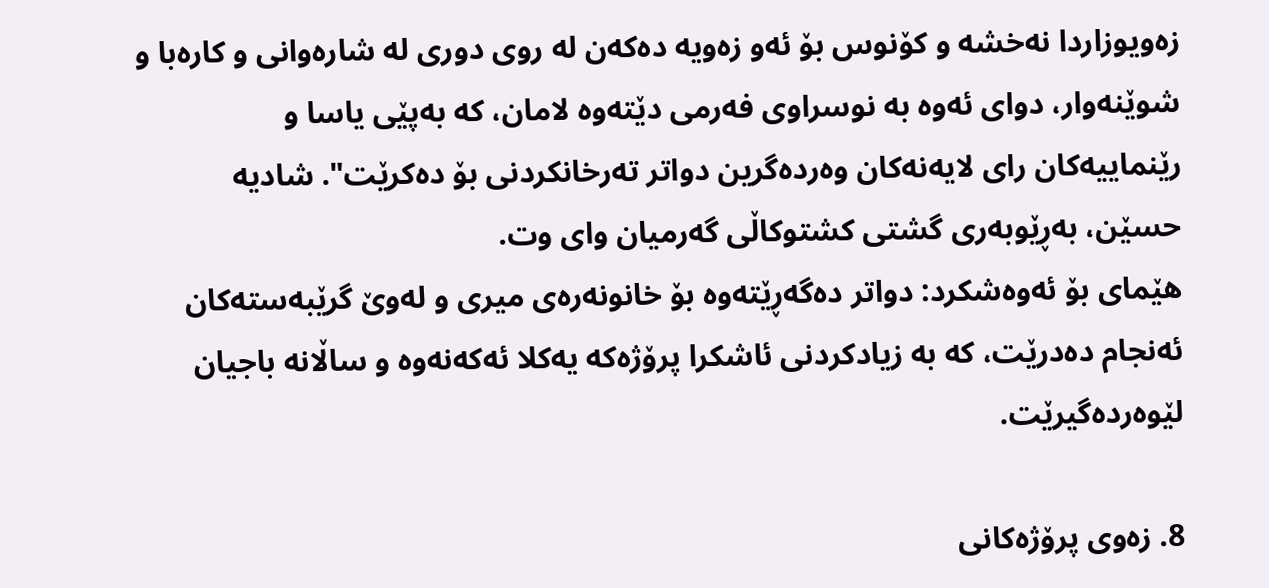زەویوزاردا نەخشە و کۆنوس بۆ ئەو زەویە دەکەن لە روی دوری لە شارەوانی و کارەبا و شوێنەوار، دوای ئەوە بە نوسراوی فەرمی دێتەوە لامان، کە بەپێی یاسا و رێنماییەکان رای لایەنەکان وەردەگرین دواتر تەرخانكردنی بۆ دەکرێت". شادیە حسێن، بەڕێوبەری گشتی کشتوکاڵی گەرمیان واى وت.
هێمای بۆ ئەوەشکرد: دواتر دەگەڕێتەوە بۆ خانونەرەی میری و لەوێ گرێبەستەکان ئەنجام دەدرێت، کە بە زیادکردنی ئاشکرا پرۆژەکە یەکلا ئەکەنەوە و ساڵانە باجیان لێوەردەگیرێت.

8. زه‌وی پرۆژه‌كانى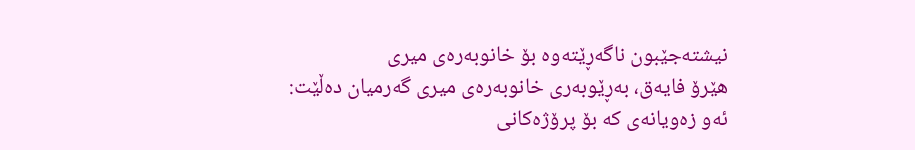نیشته‌جێبون ناگه‌ڕێته‌وه‌ بۆ خانوبه‌ره‌ى میرى
هێرۆ فایه‌ق، به‌ڕێوبه‌رى خانوبه‌ره‌ى میری گه‌رمیان ده‌ڵێت: ئه‌و زه‌ویانه‌ى كه‌ بۆ پرۆژه‌كانى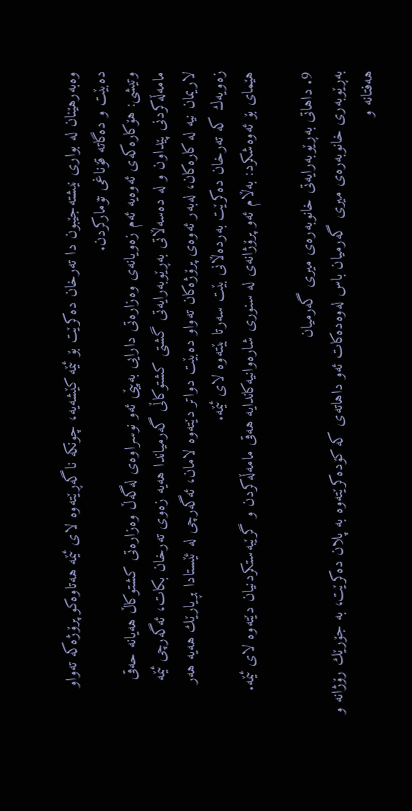وه‌به‌رهێنان له‌ بوارى نیشته‌جێبون دا ته‌رخان ده‌كرێت بۆ ئێمه‌ كێشه‌یه‌، چونكه‌ ناگه‌ڕێته‌وه‌ لاى ئێمه‌ هه‌تاوه‌كو پرۆژه‌كه‌ ته‌واو ده‌بێت و ده‌گاته‌ قۆناغى تۆماركردن.
وتیشى: هۆكاره‌كه‌ى ئه‌وه‌یه‌ ئه‌م زه‌ویانه‌ى وه‌زاره‌تى دارایی به‌پێى ئه‌و نوسراوه‌ى له‌گه‌ڵ وه‌زاره‌تى كشتوكاڵ هه‌یانه‌ حه‌قى مامه‌ڵه‌كردنى پێداون و له‌ ده‌سه‌ڵاتى به‌ڕێوبه‌رایه‌تى گشتى كشتوكاڵى گه‌رمیاندا هه‌یه‌ زه‌وى ته‌رخان بكات، ئه‌گه‌رچى ئێمه‌ لاریمان نیه‌ له‌ كاره‌كان، له‌به‌ر ئه‌وه‌ى پرۆژه‌كان ته‌واو ده‌بێت دواتر دێته‌وه‌ لامان، ئه‌گه‌رچى له‌ ئێستادا بڕیارێك هه‌یه‌ هه‌ر زه‌ویه‌ك كه‌ ته‌رخان ده‌كرێت به‌رده‌ڵانى بێت سه‌رتا بێته‌وه‌ لاى ئێمه‌.
هێماى بۆ ئه‌وه‌شكرد: به‌ڵام ئه‌و پرۆژانه‌ى له‌ سنورى شاره‌وانیه‌كاندایه‌ هه‌قى مامه‌ڵه‌كردن و گرێبه‌ستكردنیان دێته‌وه‌ لاى ئێمه‌.

9. داهاتى به‌ڕێوبه‌رایه‌تى خانوبه‌ره‌ى میرى گه‌رمیان
به‌ڕێوبه‌رى خانوبه‌ره‌ى میرى گه‌رمیان باس له‌وه‌ده‌كات ئه‌و داهاته‌ى كه‌ كۆده‌كرێته‌وه‌ به‌ پلان ده‌كرێت، به‌ جۆرێك رۆژانه‌ و هه‌فتانه‌ و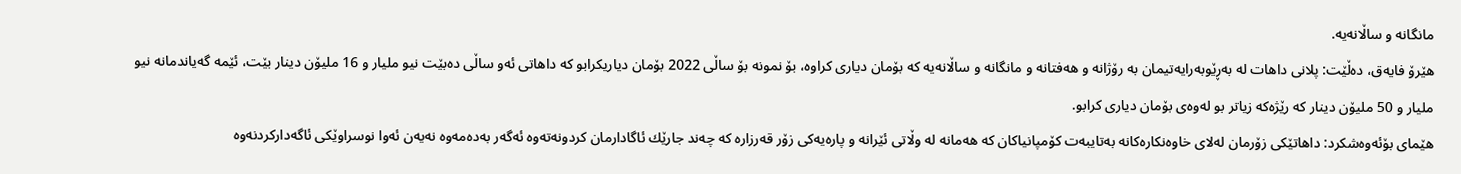مانگانه‌ و ساڵانه‌یه‌.
هێرۆ فایه‌ق، ده‌ڵێت: پلانى داهات له‌ به‌ڕێوبه‌رایه‌تیمان به‌ رۆژانه‌ و هه‌فتانه‌ و مانگانه‌ و ساڵانه‌یه‌ كه‌ بۆمان دیارى كراوه‌، بۆ نمونه‌ بۆ ساڵى 2022 بۆمان دیاریكرابو كه‌ داهاتى ئه‌و ساڵى ده‌بێت نیو ملیار و 16 ملیۆن دینار بێت، ئێمه‌ گه‌یاندمانه‌ نیو ملیار و 50 ملیۆن دینار كه‌ رێژه‌كه‌ زیاتر بو له‌وه‌ى بۆمان دیارى كرابو.
هێماى بۆئه‌وه‌شكرد: داهاتێكى زۆرمان له‌لای خاوه‌نكاره‌كانه‌ به‌تایبه‌ت كۆمپانیاكان كه‌ هه‌مانه‌ له‌ وڵاتى ئێرانه‌ و پاره‌یه‌كى زۆر قه‌رزاره‌ كه‌ چه‌ند جارێك ئاگادارمان كردونه‌ته‌وه‌ ئه‌گه‌ر به‌ده‌مه‌وه‌ نه‌یه‌ن ئه‌وا نوسراوێكى ئاگه‌داركردنه‌وه‌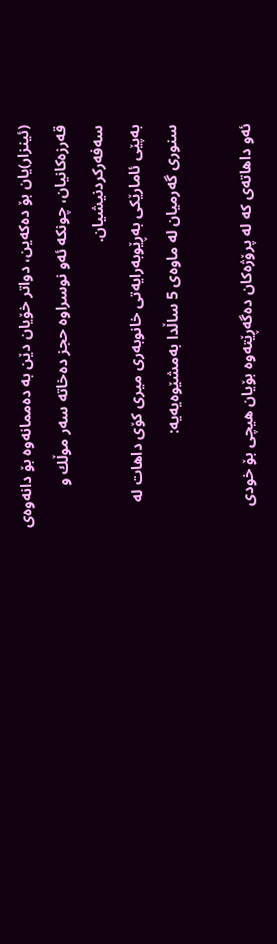(ئینزار)یان بۆ ده‌كه‌ین، دواتر خۆیان دێن به‌ ده‌ممانه‌وه‌ بۆ دانه‌وه‌ى قه‌رزه‌كانیان، چونكه‌ ئه‌و نوسراوه‌ حجز ده‌خاته‌ سه‌ر موڵك و سه‌فه‌ركردنیشیان.
به‌پێى ئامارێكى به‌ڕێوبه‌رایه‌تى خانوبه‌رى میرى كۆى داهات له‌ سنورى گه‌رمیان له‌ ماوه‌ى 5 ساڵدا به‌مشێوه‌یه‌یه‌:

ئه‌و داهاته‌ى كه‌ له‌ پرۆژه‌كان ده‌گه‌ڕێته‌وه‌ بۆیان هیچى بۆ خودى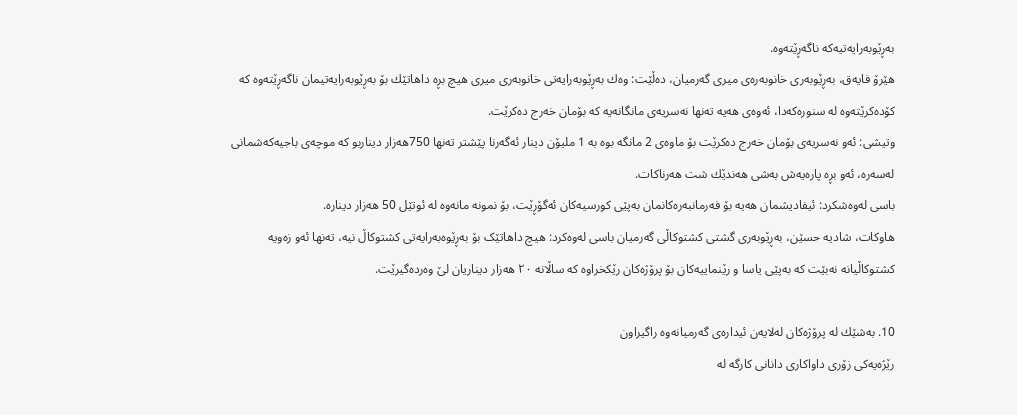به‌ڕێوبه‌رایه‌تیه‌كه‌ ناگه‌ڕێته‌وه‌.
هێرۆ فایه‌ق، به‌ڕێوبه‌رى خانوبه‌ره‌ى میری گه‌رمیان، ده‌ڵێت: وه‌ك به‌ڕێوبه‌رایه‌تى خانو‌به‌رى میری هیچ بڕه‌ داهاتێك بۆ به‌ڕێوبه‌رایه‌تیمان ناگه‌ڕێته‌وه‌ كه‌ كۆده‌كرێته‌وه‌ له‌ سنوره‌كه‌دا، ئه‌وه‌ى هه‌یه‌ ته‌نها نه‌سریه‌ى مانگانه‌یه‌ كه‌ بۆمان خه‌رج ده‌كرێت.
وتیشى: ئه‌و نه‌سریه‌ى بۆمان خه‌رج ده‌كرێت بۆ ماوه‌ى 2 مانگه‌ بوه‌ به‌ 1 ملیۆن دینار ئه‌گه‌رنا پێشتر ته‌نها 750هه‌زار دیناربو كه‌ موچه‌ى باجیه‌كه‌شمانى له‌سه‌ره‌، ئه‌و بڕه‌ پاره‌یه‌ش به‌شى هه‌ندێك شت هه‌رناكات.
باسى له‌وه‌شكرد: ئیفادیشمان هه‌یه‌ بۆ فه‌رمانبه‌ره‌كانمان به‌پێى كورسیه‌كان ئه‌گۆڕێت، بۆ نمونه‌ مانه‌وه‌ له‌ ئوتێل 50 هه‌زار دیناره‌.
هاوكات، شادیە حسێن، بەڕێوبەری گشتی کشتوکاڵی گەرمیان باسی لەوەکرد: هیچ داهاتێک بۆ بەڕێوەبەرایەتی کشتوکاڵ نیە، تەنها ئەو زەویە کشتوکاڵیانە نەبێت کە بەپێی یاسا و رێنماییەکان بۆ پرۆژەکان رێکخراوە کە ساڵانە ٢٠ هەزار دیناریان لێ وەردەگیرێت.

10. به‌شێك له‌ پرۆژه‌كان له‌لایه‌ن ئیداره‌ى گه‌رمیانه‌وه‌ راگیراون
رێژه‌یه‌كى زۆرى داواكارى دانانى كارگه‌ له‌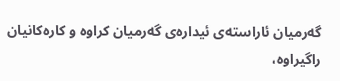گه‌رمیان ئاراسته‌ى ئیداره‌ى گه‌رمیان كراوه‌ و كاره‌كانیان راگیراوه‌،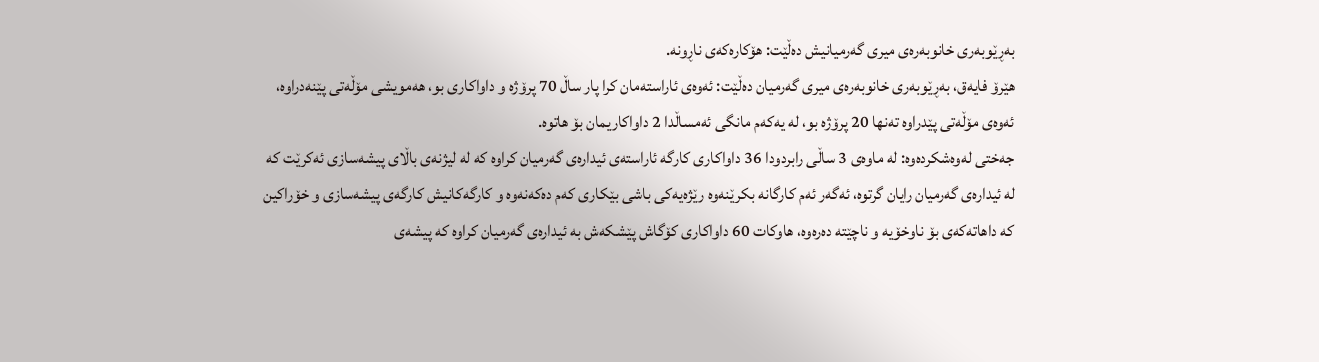به‌ڕێوبه‌رى خانوبه‌ره‌ى میرى گه‌رمیانیش ده‌ڵێت: هۆكاره‌كه‌ى ناڕونه‌.
هێرۆ فایه‌ق، به‌ڕێوبه‌رى خانوبه‌ره‌ى میری گه‌رمیان ده‌ڵێت: ئه‌وه‌ى ئاراسته‌مان كرا پار ساڵ 70 پرۆژه‌ و داواكارى بو، هه‌مویشى مۆڵه‌تى پێنه‌دراوه‌، ئه‌وه‌ى مۆڵه‌تى پێدراوه‌ ته‌نها 20 پرۆژه‌ بو، له‌ یه‌كه‌م مانگى ئه‌مساڵدا 2 داواكاریمان بۆ هاتوه‌.
جه‌ختى له‌وه‌شكرده‌وه‌: له‌ ماوه‌ى 3 ساڵى رابردودا 36 داواكارى كارگه‌ ئاراسته‌ى ئیداره‌ى گه‌رمیان كراوه‌ كه‌ له‌ لیژنه‌ى باڵاى پیشه‌سازى ئه‌كرێت كه‌ له‌ ئیداره‌ى گه‌رمیان رایان گرتوه‌، ئه‌گه‌ر ئه‌م كارگانه‌ بكرێنه‌وه‌ رێژه‌یه‌كى باشى بێكارى كه‌م ده‌كه‌نه‌وه‌ و كارگه‌كانیش كارگه‌ى پیشه‌سازى و خۆراكین كه‌ داهاته‌كه‌ى بۆ ناوخۆیه‌ و ناچێته‌ ده‌ره‌وه‌، هاوكات 60 داواكارى كۆگاش پێشكه‌ش به‌ ئیداره‌ى گه‌رمیان كراوه‌ كه‌ پیشه‌ى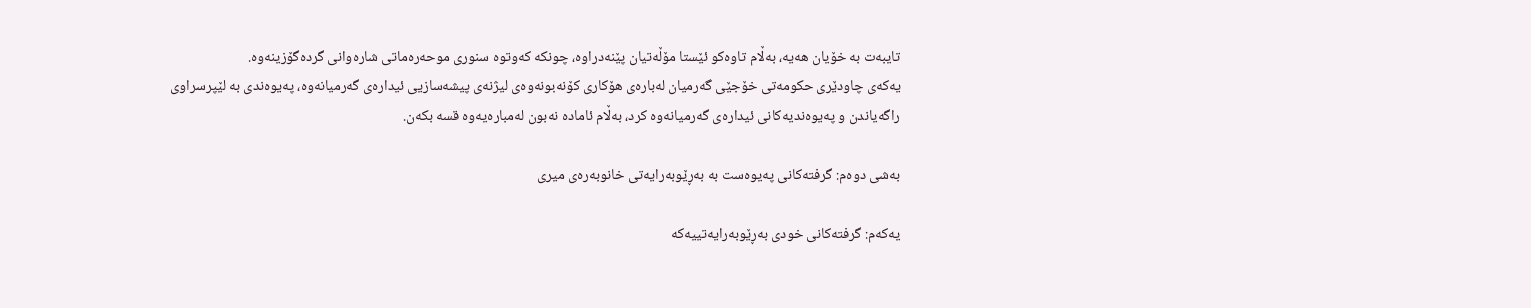تایبه‌ت به‌ خۆیان هه‌یه‌، به‌ڵام تاوه‌كو ئێستا مۆڵه‌تیان پێنه‌دراوه‌، چونكه‌ كه‌وتوه‌ سنورى موحه‌ره‌ماتى شاره‌وانى گرده‌گۆزینه‌وه‌.
یه‌كه‌ى چاودێرى حكومه‌تى خۆجێى گه‌رمیان له‌باره‌ى هۆكارى كۆنه‌بونه‌وه‌ى لیژنه‌ى پیشه‌سازیی ئیداره‌ى گه‌رمیانه‌وه‌، په‌یوه‌ندی به‌ لێپرسراوى راگه‌یاندن و په‌یوه‌ندیه‌كانى ئیداره‌ى گه‌رمیانه‌وه‌ كرد، به‌ڵام ئاماده‌ نه‌بون له‌مباره‌یه‌وه‌ قسه‌ بكه‌ن.

به‌شى دوه‌م: گرفته‌كانى په‌یوه‌ست به‌ به‌ڕێوبه‌رایه‌تى خانوبه‌ره‌ى میری

یه‌كه‌م: گرفته‌كانى خودی به‌ڕێوبه‌رایه‌تییه‌كه‌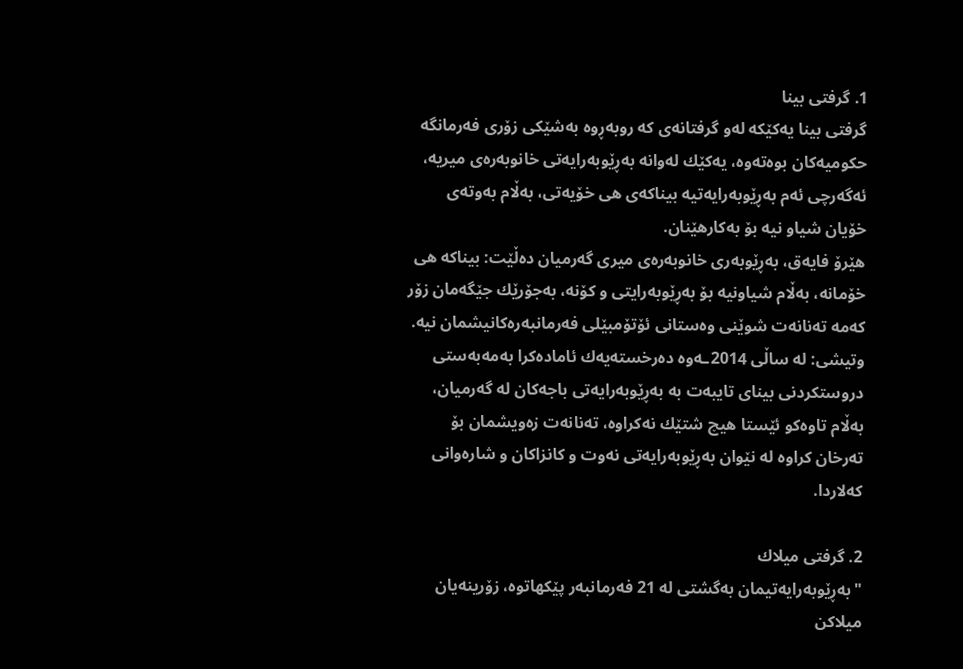1. گرفتى بینا
گرفتى بینا یه‌كێكه‌ له‌و گرفتانه‌ى كه‌ روبه‌ڕوه‌ به‌شێكى زۆرى فه‌رمانگه‌ حكومیه‌كان بوه‌ته‌وه‌، یه‌كێك له‌وانه‌ به‌ڕێوبه‌رایه‌تى خانوبه‌ره‌ى میریه‌، ئه‌گه‌رچى ئه‌م به‌ڕێوبه‌رایه‌تیه‌ بیناكه‌ى هى خۆیه‌تى، به‌ڵام به‌وته‌ى خۆیان شیاو نیه‌ بۆ به‌كارهێنان.
هێرۆ فایه‌ق، به‌ڕێوبه‌رى خانوبه‌ره‌ى میری گه‌رمیان ده‌ڵێت: بیناكه‌ هى خۆمانه‌، به‌ڵام شیاونیه‌ بۆ به‌ڕێوبه‌رایتى و كۆنه‌، به‌جۆرێك جێگه‌مان زۆر كه‌مه‌ ته‌نانه‌ت شوێنى وه‌ستانى ئۆتۆمبێلى فه‌رمانبه‌ره‌كانیشمان نیه‌.
وتیشى: له‌ ساڵى 2014ـه‌وه‌ ده‌رخسته‌یه‌ك ئاماده‌كرا به‌مه‌به‌ستى دروستكردنى بیناى تایبه‌ت به‌ به‌ڕێوبه‌رایه‌تى باجه‌كان له‌ گه‌رمیان، به‌ڵام تاوه‌كو ئێستا هیچ شتێك نه‌كراوه‌، ته‌نانه‌ت زه‌ویشمان بۆ ته‌رخان كراوه‌ له‌ نێوان به‌ڕێوبه‌رایه‌تى نه‌وت و كانزاكان و شاره‌وانى كه‌لاردا.

2. گرفتى میلاك
"به‌ڕێوبه‌رایه‌تیمان به‌گشتى له‌ 21 فه‌رمانبه‌ر پێكهاتوه‌، زۆرینه‌یان میلاكن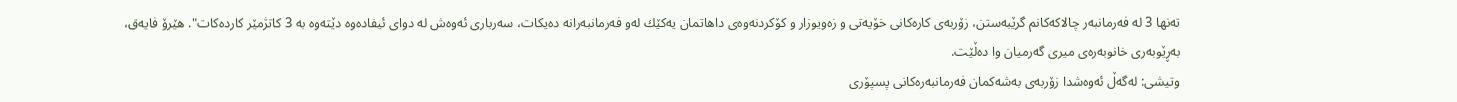ته‌نها 3 له‌ فه‌رمانبه‌ر چالاكه‌كانم گرێبه‌ستن، زۆربه‌ى كاره‌كانى خۆیه‌تى و زه‌ویوزار و كۆكردنه‌وه‌ى داهاتمان یه‌كێك له‌و فه‌رمانبه‌رانه‌ ده‌یكات، سه‌ربارى ئه‌وه‌ش له‌ دواى ئیفاده‌وه‌ دێته‌وه‌ به‌ 3 كاتژمێر كارده‌كات". هێرۆ فایه‌ق، به‌ڕێوبه‌رى خانوبه‌ره‌ى میری گه‌رمیان وا ده‌ڵێت.
وتیشى: له‌گه‌ڵ ئه‌وه‌شدا زۆربه‌ى به‌شه‌كمان فه‌رمانبه‌ره‌كانى پسپۆرى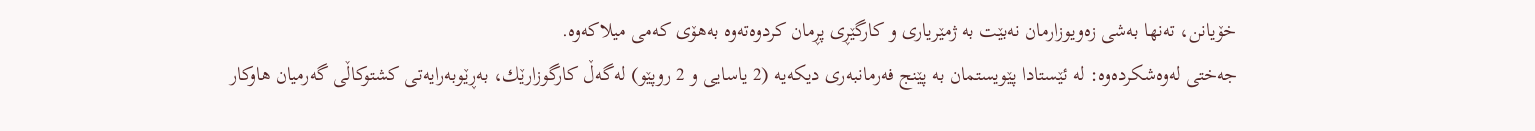خۆیانن، ته‌نها به‌شى زه‌ویوزارمان نه‌بێت به‌ ژمێریارى و كارگێڕى پڕمان كردوه‌ته‌وه‌ به‌هۆى كه‌مى میلاكه‌وه‌.
جه‌ختى له‌وه‌شكرده‌وه‌: له‌ ئێستادا پێویستمان به‌ پێنج فه‌رمانبه‌رى دیكه‌یه‌ (2 یاسایى و 2 روپێو) له‌گه‌ڵ كارگوزارێك، به‌ڕێوبه‌رایه‌تى كشتوكاڵى گه‌رمیان هاوكار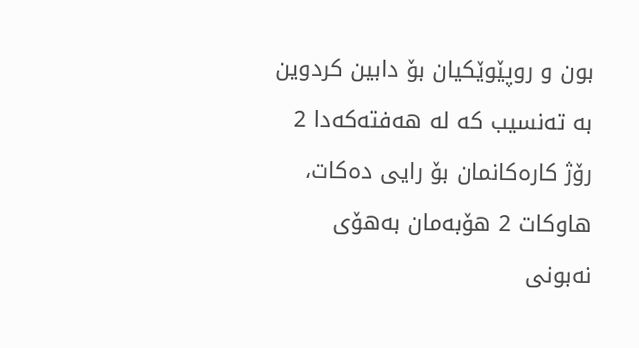بون و روپێوێكیان بۆ دابین كردوین به‌ ته‌نسیب كه‌ له‌ هه‌فته‌كه‌دا 2 رۆژ كاره‌كانمان بۆ رایى ده‌كات، هاوكات 2 هۆبه‌مان به‌هۆى نه‌بونى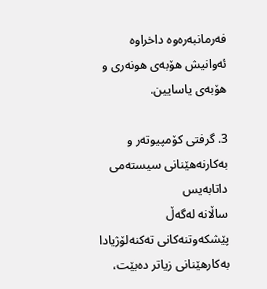فه‌رمانبه‌ره‌وه‌ داخراوه‌ ئه‌وانیش هۆبه‌ى هونه‌رى و هۆبه‌ى یاسایین‌.

3. گرفتى كۆمپیوته‌ر و به‌كارنه‌هێنانى سیسته‌مى داتابه‌یس
ساڵانه‌ له‌گه‌ڵ پێشكه‌وتنه‌كانى ته‌كنه‌لۆژیادا به‌كارهێنانى زیاتر ده‌بێت،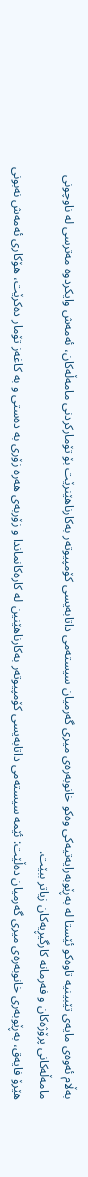به‌ڵام ئه‌وه‌ى مایه‌ى تێبینیه‌ تاوه‌كو ئێستا له‌ به‌ڕێوبه‌رایه‌تیه‌كى وه‌كو خانوبه‌ره‌ى میرى گه‌رمیان سیسته‌مى داتابه‌یسى كۆمپیوته‌ر به‌كارناهێنرێت بۆ تۆماركردنى مامه‌ڵه‌كان، ئه‌مه‌ش وایكردوه‌ مه‌ترسى له‌ ناوچونى مامه‌ڵه‌كانى پرۆژه‌كان و فه‌رمانه‌ كارگیڕیه‌كان زیاتر ببێت.
هێرۆ فایه‌ق، به‌ڕێوبه‌رى خانوبه‌ره‌ى میری گه‌رمیان ده‌ڵێت: ئێمه‌ سیسته‌مى داتابه‌یسى كۆمپیوته‌ر به‌كارناهێنین له‌ كاره‌كانماندا و زۆربه‌ى هه‌ره‌ زۆرى به‌ ده‌ستى و به‌ كاغه‌ز تۆمار ده‌كرێت، هۆكارى ئه‌مه‌ش نه‌بونى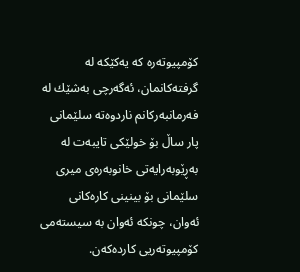كۆمپیوته‌ره‌ كه‌ یه‌كێكه‌ له‌ گرفته‌كانمان، ئه‌گه‌رچى به‌شێك له‌ فه‌رمانبه‌ركانم ناردوه‌ته‌ سلێمانى پار ساڵ بۆ خولێكى تایبه‌ت له‌ به‌ڕێوبه‌رایه‌تى خانوبه‌ره‌ى میرى سلێمانى بۆ بینینى كاره‌كانى ئه‌وان، چونكه‌ ئه‌وان به‌ سیسته‌مى كۆمپیوته‌ریی كارده‌كه‌ن.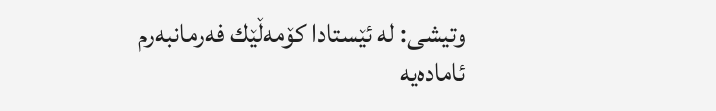وتیشى: له‌ ئێستادا كۆمه‌ڵێك فه‌رمانبه‌رم ئاماده‌یه‌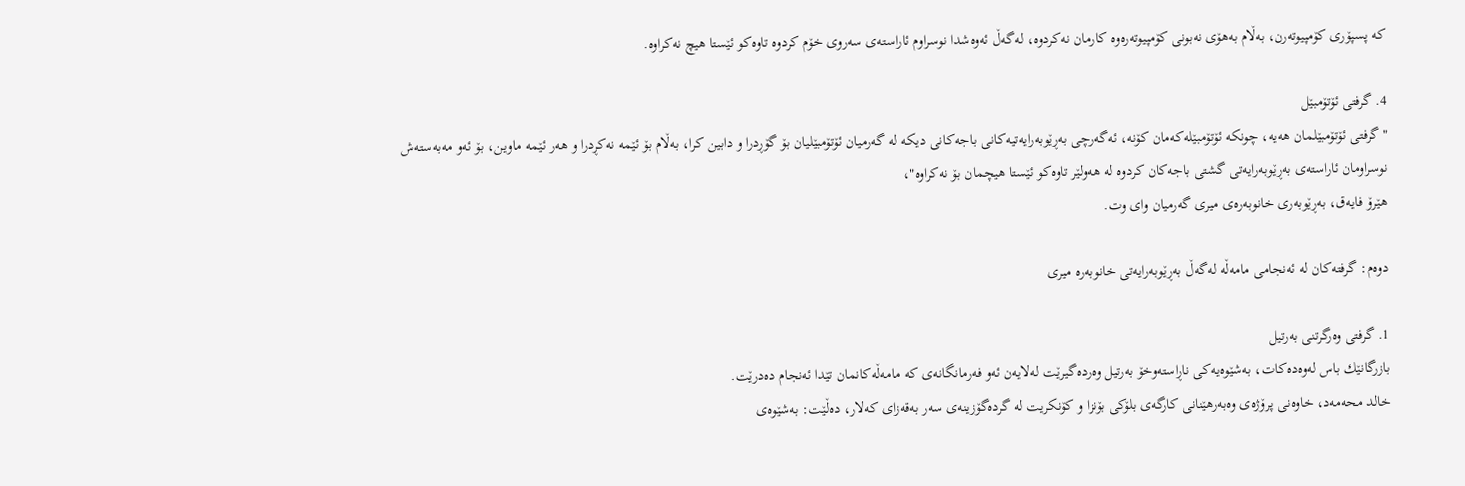كه‌ پسپۆرى كۆمپیوته‌رن، به‌ڵام به‌هۆى نه‌بونى كۆمپیوته‌ره‌وه‌ كارمان نه‌كردوه‌، له‌گه‌ڵ ئه‌وه‌شدا نوسراوم ئاراسته‌ى سه‌روى خۆم كردوه‌ تاوه‌كو ئێستا هیچ نه‌كراوه‌.

4. گرفتى ئۆتۆمبێل
"گرفتى ئۆتۆمبێلمان هه‌یه‌، چونكه‌ ئۆتۆمبێله‌كه‌مان كۆنه‌، ئه‌گه‌رچى به‌ڕێوبه‌رایه‌تیه‌كانى باجه‌كانى دیكه‌ له‌ گه‌رمیان ئۆتۆمبێلیان بۆ گۆڕدرا و دابین كرا، به‌ڵام بۆ ئێمه‌ نه‌كڕدرا و هه‌ر ئێمه‌ ماوین، بۆ ئه‌و مه‌به‌سته‌ش نوسراومان ئاراسته‌ى به‌ڕێوبه‌رایه‌تى گشتى باجه‌كان كردوه‌ له‌ هه‌ولێر تاوه‌كو ئێستا هیچمان بۆ نه‌كراوه‌"،
هێرۆ فایه‌ق، به‌ڕێوبه‌رى خانوبه‌ره‌ى میری گه‌رمیان واى وت.

دوه‌م: گرفته‌كان له‌ ئه‌نجامى مامه‌ڵه‌ له‌گه‌ڵ به‌ڕێوبه‌رایه‌تى خانوبه‌ره‌ میری

1. گرفتى وه‌رگرتنى به‌رتیل
بازرگانێك باس له‌وه‌ده‌كات، به‌شێوه‌یه‌كى ناڕاسته‌وخۆ به‌رتیل وه‌رده‌گیرێت له‌لایه‌ن ئه‌و فه‌رمانگانه‌ى كه‌ مامه‌ڵه‌كانمان تێدا ئه‌نجام ده‌درێت.
خالد محەمەد، خاوەنی پرۆژەی وەبەرهێنانی کارگەی بلۆکی بۆنزا و کۆنکریت لە گردەگۆزینەی سەر بەقەزای کەلار، دەڵێت: بەشێوەی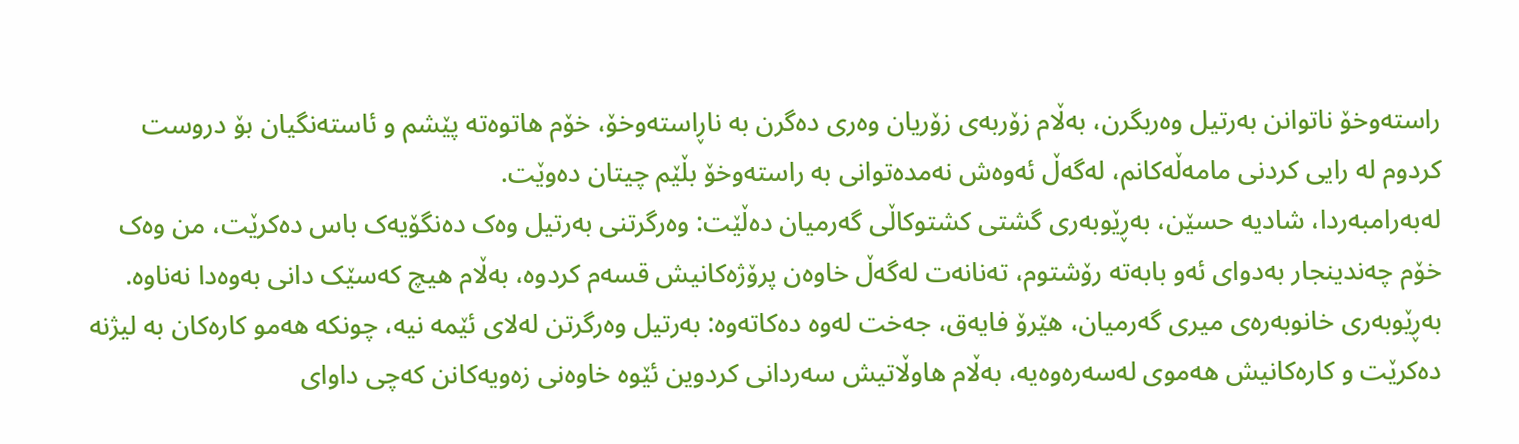راستەوخۆ ناتوانن بەرتیل وەربگرن، بەڵام زۆربەی زۆریان وەری دەگرن بە ناڕاستەوخۆ، خۆم هاتوەتە پێشم و ئاستەنگیان بۆ دروست کردوم لە رایی کردنی مامەڵەکانم، لەگەڵ ئەوەش نەمدەتوانی بە راستەوخۆ بڵێم چیتان دەوێت.
له‌به‌رامبه‌ردا، شادیە حسێن، بەڕێوبەری گشتی کشتوکاڵی گەرمیان دەڵێت: وەرگرتنی بەرتیل وەک دەنگۆیەک باس دەکرێت، من وەک خۆم چەندینجار بەدوای ئەو بابەتە رۆشتوم، تەنانەت لەگەڵ خاوەن پرۆژەکانیش قسەم کردوە، بەڵام هیچ کەسێک دانی بەوەدا نەناوە.
بەڕێوبەری خانوبەرەی میری گەرمیان، هێرۆ فایەق، جەخت لەوە دەکاتەوە: بەرتیل وەرگرتن لەلای ئێمە نیە، چونکە هەمو کارەکان بە لیژنە دەکرێت و کارەکانیش هەموی لەسەرەوەیە، بەڵام هاوڵاتیش سەردانی کردوین ئێوە خاوەنی زەویەکانن کەچی داوای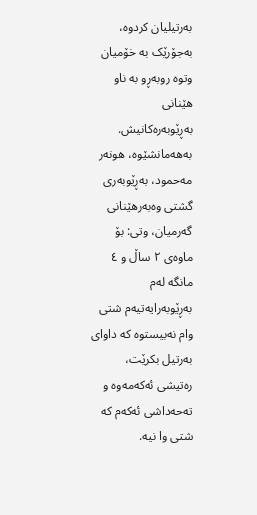بەرتیلیان کردوە، بەجۆرێک بە خۆمیان وتوە روبەڕو بە ناو هێنانی بەڕێوبەرەکانیش.
بەهەمانشێوە، هونەر مەحمود، بەڕێوبەری گشتی وەبەرهێنانی گەرمیان، وتی: بۆ ماوەی ٢ ساڵ و ٤ مانگە لەم بەڕێوبەرایەتیەم شتی وام نەبیستوە کە داوای بەرتیل بکرێت، رەتیشی ئەکەمەوە و تەحەداشی ئەکەم کە شتی وا نیە.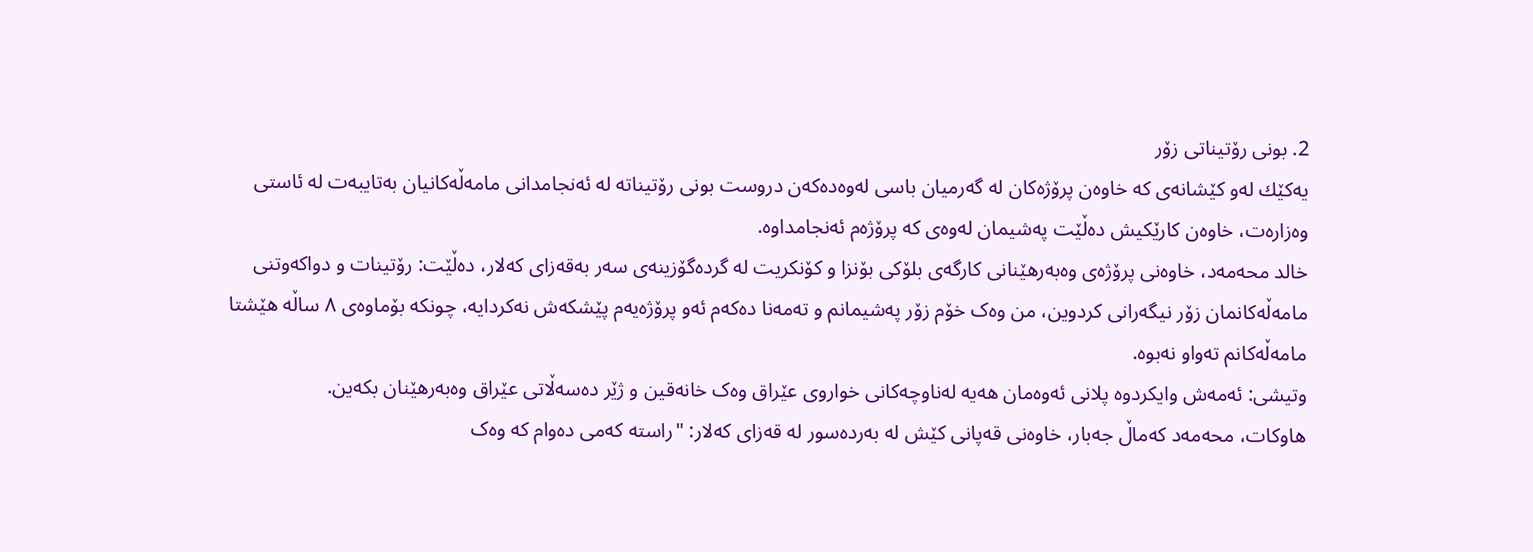2. بونى رۆتیناتى زۆر
یه‌كێك له‌و كێشانه‌ى كه‌ خاوه‌ن پرۆژه‌كان له‌ گه‌رمیان باسى له‌وه‌ده‌كه‌ن دروست بونى رۆتیناته‌ له‌ ئه‌نجامدانى مامه‌ڵه‌كانیان به‌تایبه‌ت له‌ ئاستى وه‌زاره‌ت، خاوه‌ن كارێكیش ده‌ڵێت په‌شیمان له‌وه‌ى كه‌ پرۆژه‌م ئه‌نجامداوه‌.
خالد محەمەد، خاوەنی پرۆژەی وەبەرهێنانی کارگەی بلۆکی بۆنزا و کۆنکریت لە گردەگۆزینەی سەر بەقەزای کەلار، دەڵێت: رۆتینات و دواکەوتنی مامەڵەکانمان زۆر نیگەرانی کردوین، من وەک خۆم زۆر پەشیمانم و تەمەنا دەکەم ئەو پرۆژەیەم پێشکەش نەکردایە، چونکە بۆماوەی ٨ ساڵە هێشتا مامەڵەكانم تەواو نەبوە.
وتیشی: ئەمەش وایکردوە پلانی ئەوەمان هەیە لەناوچەکانی خواروی عێراق وەک خانەقین و ژێر دەسەڵاتی عێراق وەبەرهێنان بکەین.
هاوکات، محەمەد کەماڵ جەبار، خاوەنی قەپانی کێش لە بەردەسور لە قەزای کەلار: "راستە کەمی دەوام کە وەک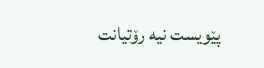پێویست نیە رۆتیانت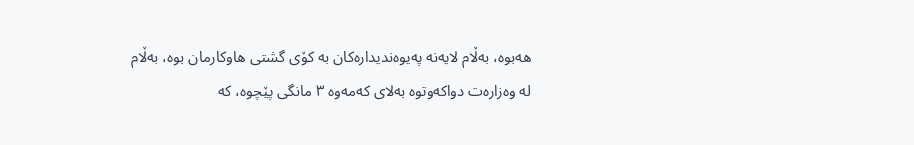هەبوە، بەڵام لایەنە پەیوەندیدارەکان بە کۆی گشتی هاوکارمان بوە، بەڵام لە وەزارەت دواکەوتوە بەلای کەمەوە ٣ مانگی پێچوە، کە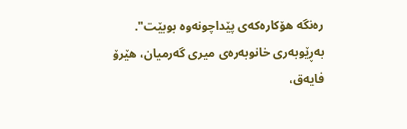رەنگە هۆکارەکەی پێداچونەوە بوبێت".
بەڕێوبەری خانوبەرەی میری گەرمیان، هێرۆ فایەق،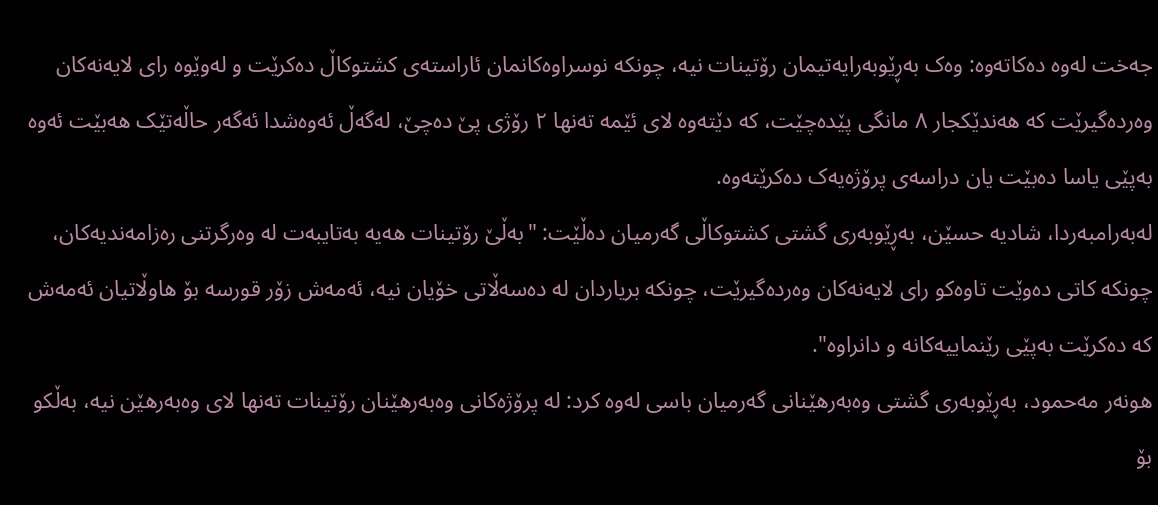جەخت لەوە دەکاتەوە: وەک بەڕێوبەرایەتیمان رۆتینات نیە، چونکە نوسراوەکانمان ئاراستەی کشتوکاڵ دەکرێت و لەوێوە رای لایەنەکان وەردەگیرێت کە هەندێکجار ٨ مانگی پێدەچێت، کە دێتەوە لای ئێمە تەنها ٢ رۆژی پێ دەچێ، لەگەڵ ئەوەشدا ئەگەر حاڵەتێک هەبێت ئەوە بەپێی یاسا دەبێت یان دراسەی پرۆژەیەک دەکرێتەوە.
له‌به‌رامبه‌ردا، شادیە حسێن، بەڕێوبەری گشتی کشتوکاڵی گەرمیان دەڵێت: "بەڵێ رۆتینات هەیە بەتایبەت لە وەرگرتنی رەزامەندیەکان، چونکە کاتی دەوێت تاوەکو رای لایەنەکان وەردەگیرێت، چونکە بریاردان لە دەسەڵاتی خۆیان نیە، ئەمەش زۆر قورسە بۆ هاوڵاتیان ئەمەش کە دەکرێت بەپێی رێنماییەکانە و دانراوە".
هونەر مەحمود، بەڕێوبەری گشتی وەبەرهێنانی گەرمیان باسی لەوە کرد: لە پرۆژەکانی وەبەرهێنان رۆتینات تەنها لای وەبەرهێن نیە، بەڵکو بۆ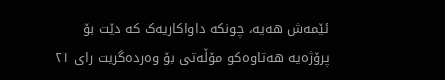ئێمەش هەیە، چونکە داواکاریەک کە دێت بۆ پرۆژەیە هەتاوەکو مۆڵەتی بۆ وەردەگریت رای ٢١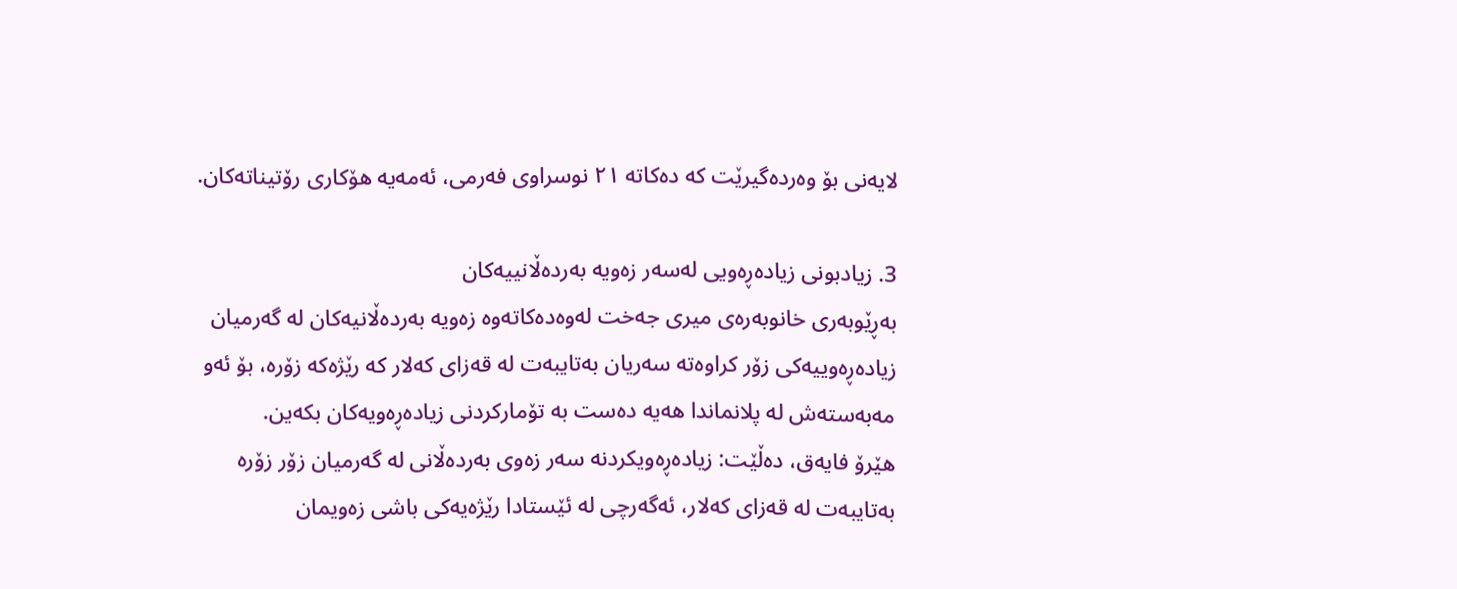لایەنی بۆ وەردەگیرێت کە دەکاتە ٢١ نوسراوی فەرمی، ئەمەیە هۆکاری رۆتیناتەکان.

3. زیادبونى زیاده‌ڕه‌ویی له‌سه‌ر زه‌ویه‌ به‌رده‌ڵانییه‌كان
به‌ڕێوبه‌رى خانوبه‌ره‌ى میرى جه‌خت له‌وه‌ده‌كاته‌وه‌ زه‌ویه‌ به‌رده‌ڵانیه‌كان له‌ گه‌رمیان زیاده‌ڕه‌وییه‌كى زۆر كراوه‌ته‌ سه‌ریان به‌تایبه‌ت له‌ قه‌زاى كه‌لار كه‌ رێژه‌كه‌ زۆره‌، بۆ ئه‌و مه‌به‌سته‌ش له‌ پلانماندا هه‌یه‌ ده‌ست به‌ تۆماركردنى زیاده‌ڕه‌ویه‌كان بكه‌ین.
هێرۆ فایه‌ق، ده‌ڵێت: زیاده‌ڕه‌ویكردنه‌ سه‌ر زه‌وى به‌رده‌ڵانى له‌ گه‌رمیان زۆر زۆره‌ به‌تایبه‌ت له‌ قه‌زاى كه‌لار، ئه‌گه‌رچى له‌ ئێستادا رێژه‌یه‌كى باشى زه‌ویمان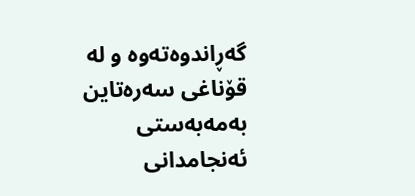گه‌ڕاندوه‌ته‌وه‌ و له‌ قۆناغى سه‌ره‌تاین به‌مه‌به‌ستى ئه‌نجامدانى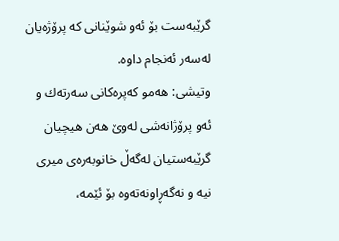گرێبه‌ست بۆ ئه‌و شوێنانى كه‌ پرۆژه‌یان له‌سه‌ر ئه‌نجام داوه‌.
وتیشى: هه‌مو كه‌پره‌كانى سه‌رته‌ك و ئه‌و پرۆژانه‌شى له‌وێ هه‌ن هیچیان گرێبه‌ستیان له‌گه‌ڵ خانوبه‌ره‌ى میرى نیه‌ و نه‌گه‌ڕاونه‌ته‌وه‌ بۆ ئێمه‌،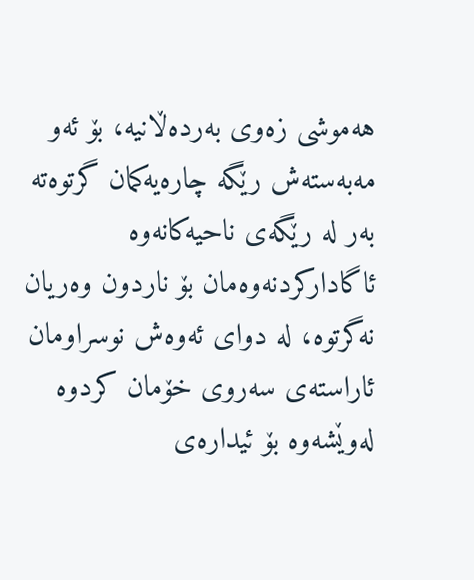هه‌موشى زه‌وى به‌رده‌ڵانیه‌، بۆ ئه‌و مه‌به‌سته‌ش رێگه‌ چاره‌یه‌كمان گرتوه‌ته‌ به‌ر له‌ رێگه‌ى ناحیه‌كانه‌وه‌ ئاگاداركردنه‌وه‌مان بۆ ناردون وه‌ریان نه‌گرتوه‌، له‌ دواى ئه‌وه‌ش نوسراومان ئاراسته‌ى سه‌روى خۆمان كردوه‌ له‌وێشه‌وه‌ بۆ ئیداره‌ى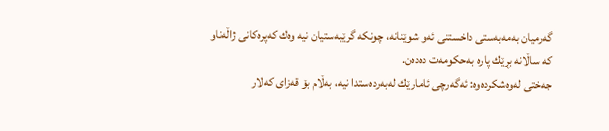گه‌رمیان به‌مه‌به‌ستى داخستنى ئه‌و شوێنانه‌، چونكه‌ گرێبه‌ستیان نیه‌ وه‌ك كه‌پره‌كانى ژاڵه‌ناو كه‌ ساڵانه‌ بڕێك پاره‌ به‌حكومه‌ت ده‌ده‌ن.
جه‌ختى له‌وه‌شكرده‌وه‌: ئه‌گه‌رچى ئامارێك له‌به‌رده‌ستدا نیه‌، به‌ڵام بۆ قه‌زاى كه‌لار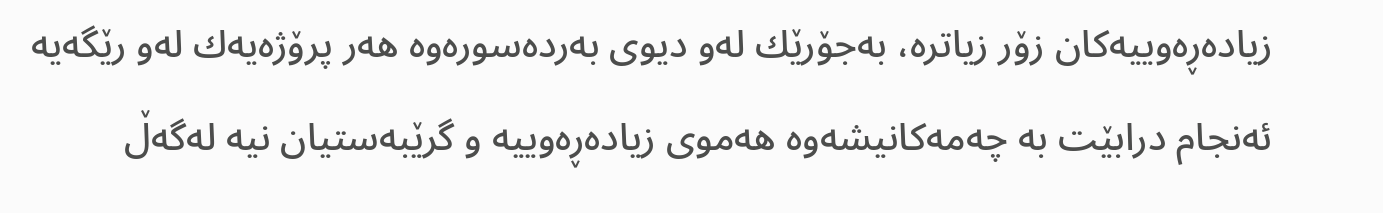زیاده‌ڕه‌وییه‌كان زۆر زیاتره‌، به‌جۆرێك له‌و دیوى به‌رده‌سوره‌وه‌ هه‌ر پرۆژه‌یه‌ك له‌و رێگه‌یه‌ ئه‌نجام درابێت به‌ چه‌مه‌كانیشه‌وه‌ هه‌موى زیاده‌ڕه‌وییه‌ و گرێبه‌ستیان نیه‌ له‌گه‌ڵ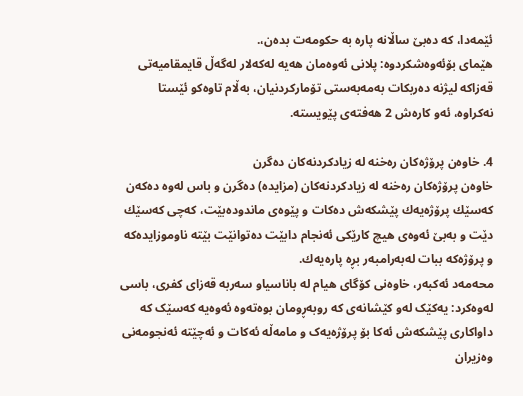ئێمه‌دا، كه‌ ده‌بێ ساڵانه‌ پاره‌ به‌ حكومه‌ت بده‌ن،.
هێماى بۆئه‌وه‌شكردوه‌: پلانى ئه‌وه‌مان هه‌یه‌ له‌كه‌لار له‌گه‌ڵ قایمقامیه‌تى قه‌زاكه‌ لیژنه‌ ده‌ربكات به‌مه‌به‌ستى تۆماركردنیان، به‌ڵام تاوه‌كو ئێستا نه‌كراوه‌، ئه‌و كاره‌ش 2 هه‌فته‌ى پێویسته‌.

4. خاوه‌ن پرۆژه‌كان ره‌خنه‌ له‌ زیادكردنه‌كان ده‌گرن
خاوه‌ن پرۆژه‌كان ره‌خنه‌ له‌ زیادكردنه‌كان (مزایده) ده‌گرن و باس له‌وه‌ ده‌كه‌ن كه‌سێك پرۆژه‌یه‌ك پێشكه‌ش ده‌كات و پێوه‌ى ماندوده‌بێت، كه‌چى كه‌سێك دێت و به‌بێ ئه‌وه‌ى هیچ كارێكى ئه‌نجام دابێت ده‌توانێت بێته‌ ناوموزایده‌كه‌ و پرۆژه‌كه‌ ببات له‌به‌رامبه‌ر بڕه‌ پاره‌یه‌ك.
محەمەد ئەکبەر، خاوەنی کۆگای هیام لە باناسیاو سەربە قەزای كفری، باسی لەوەکرد: یەکێک لەو کێشانەی کە روبەڕومان بوەتەوە ئەوەیە کەسێک کە داواکاری پێشکەش ئەکا بۆ پرۆژەیەک و مامەڵە ئەکات و ئەچێتە ئەنجومەنی وەزیران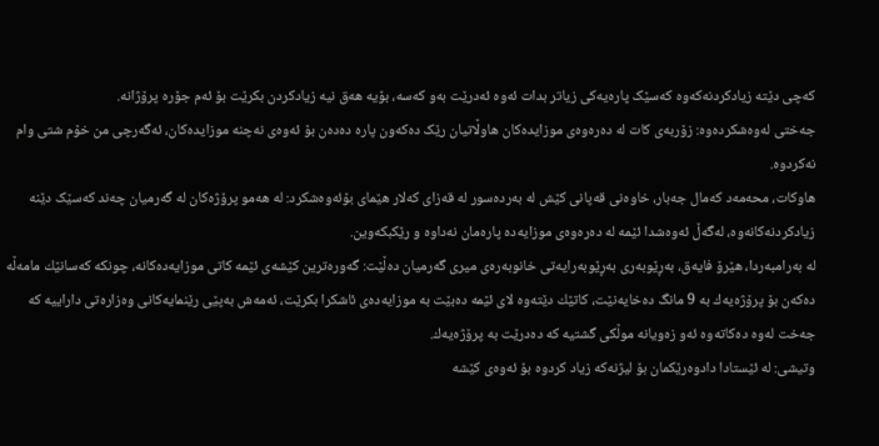کەچی دێتە زیادکردنەکەوە کەسێک پارەیەکی زیاتر بدات ئەوە ئەدرێت بەو کەسە، بۆیە هەق نیە زیادکردن بکرێت بۆ ئەم جۆرە پرۆژانە.
جەختی لەوەشکردەوە: زۆربەی کات لە دەرەوەی موزایدەکان هاوڵاتیان رێک دەکەون پارە دەدەن بۆ ئەوەی نەچنە موزایدەکان، ئەگەرچی من خۆم شتی وام نەکردوە.
هاوکات، محەمەد کەمال جەبار، خاوەنی قەپانی کێش لە بەردەسور لە قەزای کەلار هێمای بۆئەوەشکرد: لە هەمو پرۆژەکان لە گەرمیان چەند کەسێک دێنە زیادکردنەکانەوە، لەگەڵ ئەوەشدا ئێمە لە دەرەوەی موزایه‌دە پارەمان نەداوە و رێکبکەوین.
له‌ به‌رامبه‌ردا، هێرۆ فایه‌ق، به‌ڕێوبه‌رى به‌ڕێوبه‌رایه‌تى خانوبه‌ره‌ى میرى گه‌رمیان ده‌ڵێت: گه‌وره‌ترین كێشه‌ى ئێمه‌ كاتى موزایه‌ده‌كانه‌، چونكه‌ كه‌سانێك مامه‌ڵه‌ ده‌كه‌ن بۆ پرۆژه‌یه‌ك به‌ 9 مانگ ده‌خایه‌نێت، كاتێك دێته‌وه‌ لاى ئێمه‌ ده‌بێت به‌ موزایه‌ده‌ى ئاشكرا بكرێت، ئه‌مه‌ش به‌پێى رێنمایه‌كانى وه‌زاره‌تى داراییه‌ كه‌ جه‌خت له‌وه‌ ده‌كاته‌وه‌ ئه‌و زه‌ویانه‌ موڵكى گشتیه‌ كه‌ ده‌درێت به‌ پرۆژه‌یه‌ك.
وتیشى: له‌ ئێستادا دادوه‌رێكمان بۆ لیژنه‌كه‌ زیاد كردوه‌ بۆ ئه‌وه‌ى كێشه‌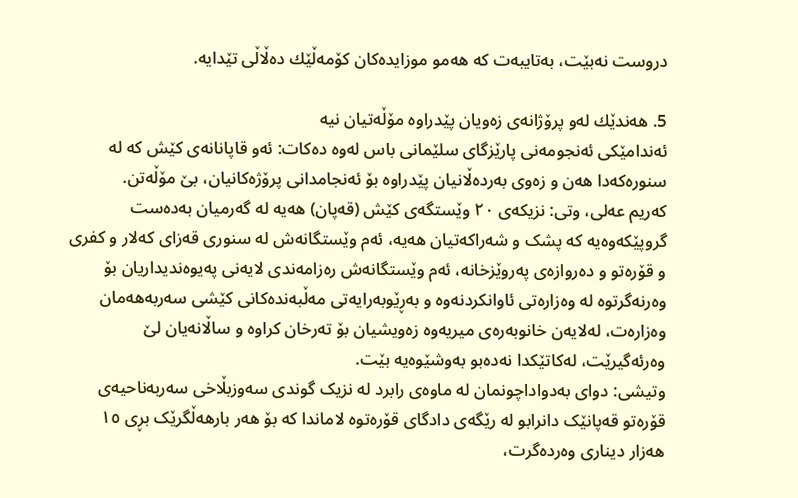دروست نه‌بێت، به‌تایبه‌ت كه‌ هه‌مو موزایده‌كان كۆمه‌ڵێك ده‌ڵاڵى تێدایه‌.

5. هه‌ندێك له‌و پرۆژانه‌ى زه‌ویان پێدراوه‌ مۆڵه‌تیان نیه‌
ئه‌ندامێكى ئه‌نجومه‌نى پارێزگاى سلێمانى باس له‌وه‌ ده‌كات: ئه‌و قاپانانه‌ى كێش كه‌ له‌ سنوره‌كه‌دا هه‌ن و زه‌وى به‌رده‌ڵانیان پێدراوه‌ بۆ ئه‌نجامدانى پرۆژه‌كانیان، بێ مۆڵه‌تن.
کەریم عەلی، وتی: نزیکەی ٢٠ وێستگەی کێش (قه‌پان) هەیە لە گەرمیان بەدەست گروپێکەوەیە کە پشک و شەراکەتیان هەیە، ئەم وێستگانەش لە سنوری قەزای کەلار و کفری و قۆرەتو و دەروازەی پەروێزخانە، ئەم وێستگانەش رەزامەندی لایەنی پەیوەندیداریان بۆ وەرنەگرتوە لە وەزارەتی ئاوانکردنەوە و بەڕێوبەرایەتی مەڵبەندەکانی کێشی سەربەهەمان وەزارەت، لەلایەن خانوبەرەی میریەوە زەویشیان بۆ تەرخان کراوە و ساڵانەیان لێ وەرئەگیرێت، لەکاتێکدا نەدەبو بەوشێوەیە بێت.
وتیشی: دوای بەدواداچونمان لە ماوەی رابرد لە نزیک گوندی سەوزبڵاخی سەربەناحیەی قۆرەتو قەپانێک دانرابو لە رێگەی دادگای قۆرەتوە لاماندا کە بۆ هەر بارهەڵگرێک بڕی ١٥ هەزار دیناری وەردەگرت،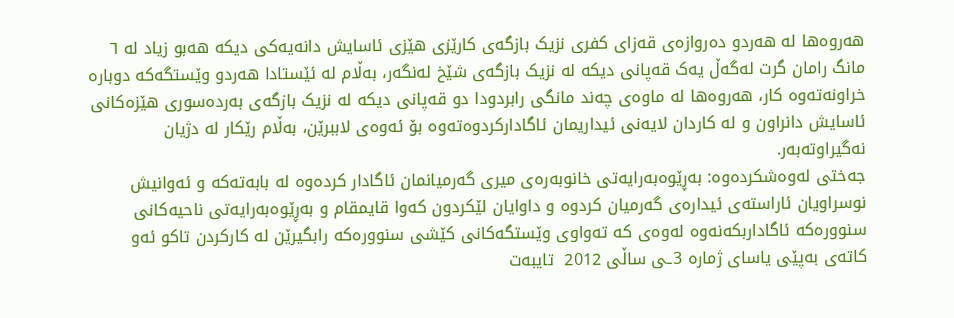هەروەها لە هەردو دەروازەی قەزای کفری نزیک بازگەی کارێزی هێزی ئاسایش دانەیەکی دیکە هەبو زیاد لە ٦ مانگ رامان گرت لەگەڵ یەک قەپانی دیکە لە نزیک بازگەی شێخ لەنگەر، بەڵام لە ئێستادا هەردو وێستگەکە دوبارە خراونەتەوە کار، هەروەها لە ماوەی چەند مانگی رابردودا دو قەپانی دیکە لە نزیک بازگەی بەردەسوری هێزەکانی ئاسایش دانراون و لە کاردان لایەنی ئیداریمان ئاگادارکردوەتەوە بۆ ئەوەی لاببرێن، بەڵام رێکار له‌ دژیان نەگیراوتەبەر.
جەختی لەوەشکردەوە: بەڕێوەبەرایەتی خانوبەرەی میری گەرمیانمان ئاگادار کردەوە لە بابەتەکە و ئەوانیش نوسراویان ئاراستەی ئیدارەی گەرمیان کردوە و داوایان لێکردون کەوا قایمقام و بەڕێوەبەرایەتی ناحیەکانی سنوورەکە ئاگاداربکەنەوە لەوەی کە تەواوی وێستگەکانی کێشی سنوورەکە رابگیرێن لە کارکردن تاکو ئەو کاتەی بەپێی یاسای ژمارە 3ـى ساڵی 2012  تایبه‌ت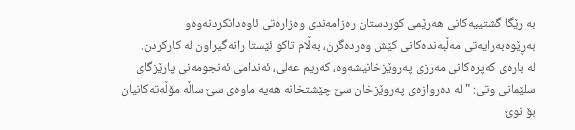به‌ رێگا گشتییەکانی هەرێمی کوردستان رەزامەندی وەزارەتی ئاوەدانکردنەوەو بەڕێوەبەرایەتی مەڵبەندەکانی کێش وەردەگرن، بەڵام تاکو ئێستا رانەگیراون لە کارکردن.
له‌ باره‌ى كه‌پره‌كانى مه‌رزى په‌روێزخانیشه‌وه‌، کەریم عەلی، ئەندامی ئەنجومەنی پارێزگای سلێمانی وتی: " لە دەروازەی پەروێزخان سێ چێشتخانە هەیە ماوەی سێ ساڵە مۆڵەتەکانیان بۆ نوێ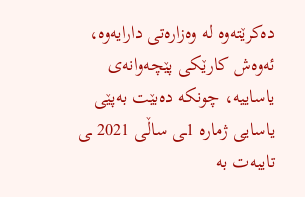دەکرێتەوە لە وەزارەتی دارایەوە، ئەوەش کارێکی پێچەوانەی یاساییە، چونکە دەبێت بەپێی یاسایی ژمارە 1ـى ساڵی 2021 ـى تایبه‌ت به‌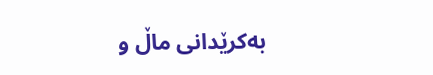بەکرێدانی ماڵ و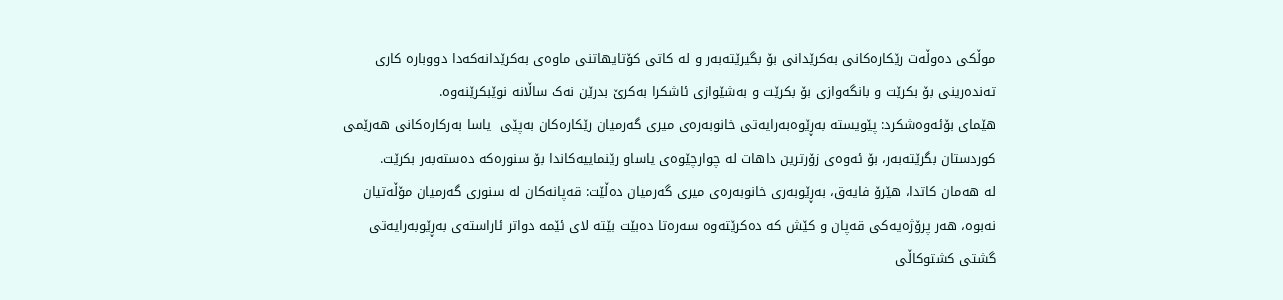موڵکی دەوڵەت رێکارەکانی بەکرێدانی بۆ بگیرێتەبەر و لە کاتی کۆتایهاتنی ماوەی بەکرێدانەکەدا دووبارە کاری تەندەرینی بۆ بکرێت و بانگەوازی بۆ بکرێت و بەشێوازی ئاشکرا بەکرێ بدرێن نەک ساڵانە نوێبکرێنەوە.
هێمای بۆئەوەشکرد: پێویستە بەڕێوەبەرایەتی خانوبەرەی میری گەرمیان رێکارەکان بەپێی  یاسا بەرکارەکانی هەرێمی کوردستان بگرێتەبەر، بۆ ئەوەی زۆرترین داهات لە چوارچێوەی یاساو رێنماییەکاندا بۆ سنورەکە دەستەبەر بکرێت.
له‌ هه‌مان كاتدا، هێرۆ فایه‌ق، به‌ڕێوبه‌رى خانوبه‌ره‌ى میری گه‌رمیان ده‌ڵێت: قه‌پانه‌كان له‌ سنورى گه‌رمیان مۆڵه‌تیان نه‌بوه‌، هه‌ر پرۆژه‌یه‌كى قه‌پان و كێش كه‌ ده‌كرێته‌وه‌ سه‌ره‌تا ده‌بێت بێته‌ لاى ئێمه‌ دواتر ئاراسته‌ى به‌ڕێوبه‌رایه‌تى گشتى كشتوكاڵى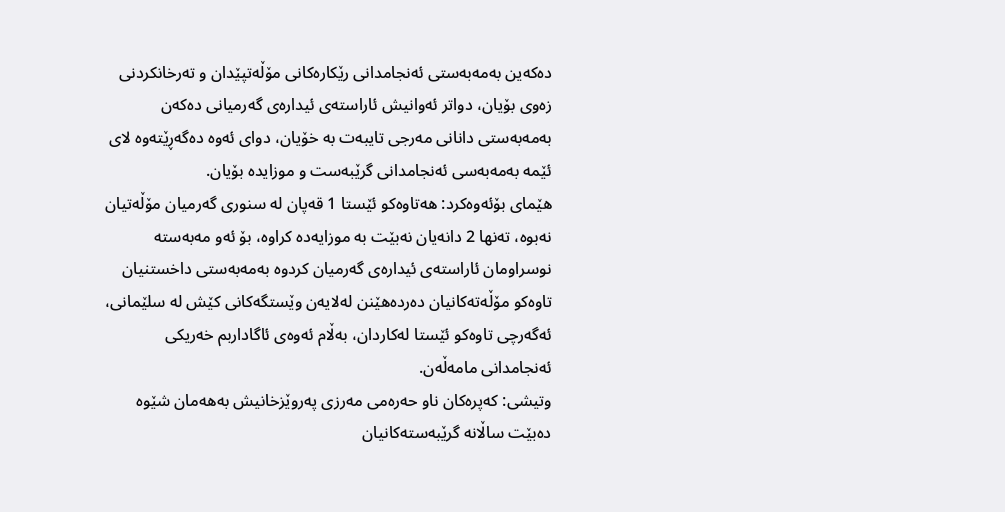ده‌كه‌ین به‌مه‌به‌ستى ئه‌نجامدانى رێكاره‌كانى مۆڵه‌تپێدان و ته‌رخانكردنى زه‌وى بۆیان، دواتر ئه‌وانیش ئاراسته‌ى ئیداره‌ى گه‌رمیانى ده‌كه‌ن به‌مه‌به‌ستى دانانى مه‌رجى تایبه‌ت به‌ خۆیان، دواى ئه‌وه‌ ده‌گه‌ڕێته‌وه‌ لاى ئێمه‌ به‌مه‌به‌سى ئه‌نجامدانى گرێبه‌ست و موزایده‌ بۆیان.
هێماى بۆئه‌وه‌كرد: هه‌تاوه‌كو ئێستا 1 قه‌پان له‌ سنورى گه‌رمیان مۆڵه‌تیان نه‌بوه‌، ته‌نها 2 دانه‌یان نه‌بێت به‌ موزایه‌ده‌ كراوه‌، بۆ ئه‌و مه‌به‌سته‌ نوسراومان ئاراسته‌ى ئیداره‌ى گه‌رمیان كردوه‌ به‌مه‌به‌ستى داخستنیان تاوه‌كو مۆڵه‌ته‌كانیان ده‌رده‌هێنن له‌لایه‌ن وێستگه‌كانى كێش له‌ سلێمانى، ئه‌گه‌رچى تاوه‌كو ئێستا له‌كاردان، به‌ڵام ئه‌وه‌ى ئاگاداربم خه‌ریكى ئه‌نجامدانى مامه‌ڵه‌ن.
وتیشى: كه‌پره‌كان ناو حه‌ره‌مى مه‌رزى په‌روێزخانیش به‌هه‌مان شێوه‌ ده‌بێت ساڵانه‌ گرێبه‌سته‌كانیان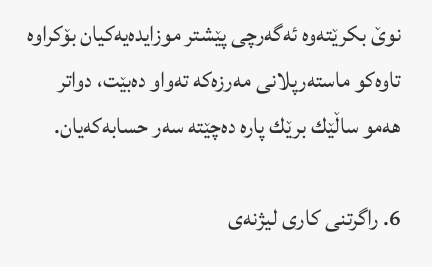نوێ بكرێته‌وه‌ ئه‌گه‌رچى پێشتر موزایده‌یه‌كیان بۆكراوه‌ تاوه‌كو ماسته‌رپلانى مه‌رزه‌كه‌ ته‌واو ده‌بێت، دواتر هه‌مو ساڵێك برێك پاره‌ ده‌چێته‌ سه‌ر حسابه‌كه‌یان.

6. راگرتنى كارى لیژنه‌ى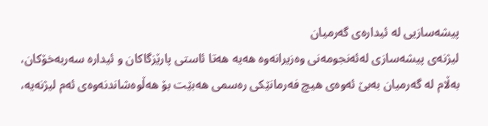پیشه‌سازیی له‌ ئیداره‌ى گه‌رمیان
لیژنەی پیشەسازی لەئەنجومەنی وەزیرانەوە هه‌یه‌ هه‌تا ئاستی پارێزگاکان و ئیدارە سەربەخۆکان، بەڵام له‌ گەرمیان بەبێ ئەوەی هیچ فەرمانێکی رەسمی هەبێت بۆ هەڵوەشاندنەوەی ئەم لیژنەیە،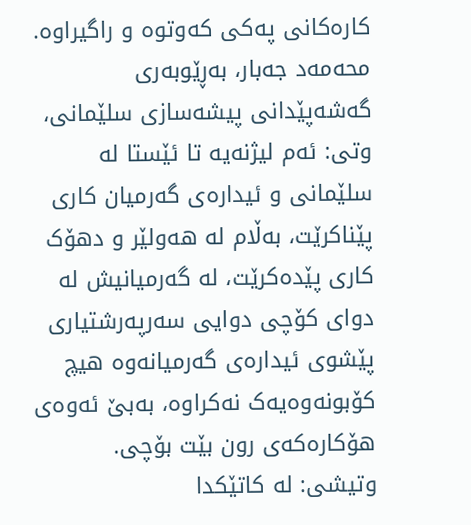كاره‌كانى په‌كی كه‌وتوه‌ و راگیراوه‌.
محەمەد جەبار، بەڕێوبەری گەشەپێدانی پیشەسازی سلێمانی، وتی: ئەم لیژنەیە تا ئێستا لە سلێمانی و ئیداره‌ی گەرمیان کاری پێناکرێت، بەڵام لە هەولێر و دهۆک کاری پێدەکرێت، لە گەرمیانیش لە دوای كۆچی دوایی سەرپەرشتیاری پێشوی ئیدارەی گەرمیانه‌وه‌ هیچ کۆبونەوەیەک نەکراوە، بەبێ ئەوەی هۆکارەکەی رون بێت بۆچی.
وتیشی: لە کاتێکدا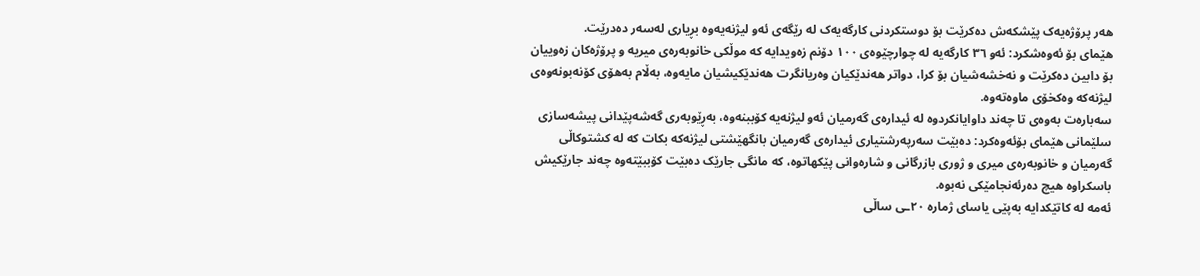هەر پرۆژەیەک پێشکەش دەکرێت بۆ دوستکردنی کارگەیەک لە رێگەی ئەو لیژنەیەوە بڕیاری لەسەر دەدرێت.
هێمای بۆ ئەوەشکرد: ئەو ٣٦ کارگەیە لە چوارچێوه‌ى ١٠٠ دۆنم زەویدایە کە موڵکی خانوبەرەی میریە و پرۆژەکان زەوییان بۆ دابین دەکرێت و نەخشەشیان بۆ کرا، دواتر هەندێکیان وەریانگرت هەندێکیشیان مایەوە، بەڵام بەهۆی کۆنەبونەوەی لیژنەکە وەکخۆی ماوەتەوە.
سەبارەت بەوەی تا چەند داوایانکردوە لە ئیدارەی گەرمیان ئەو لیژنەیە کۆببنەوە، بەڕێوبەری گەشەپێدانی پیشەسازی سلێمانی هێمای بۆئەوەکرد: دەبێت سەرپەرشتیاری ئیدارەی گەرمیان بانگهێشتی لیژنەکە بکات کە لە کشتوکاڵی گەرمیان و خانوبەرەی میری و ژوری بازرگانی و شارەوانی پێکهاتوە، کە مانگی جارێک دەبێت کۆببێتەوە چەند جارێکیش باسکراوە هیچ دەرئەنجامێکی نەبوە.
ئەمە لە کاتێکدایە بەپێی یاسای ژمارە ٢٠ـی ساڵی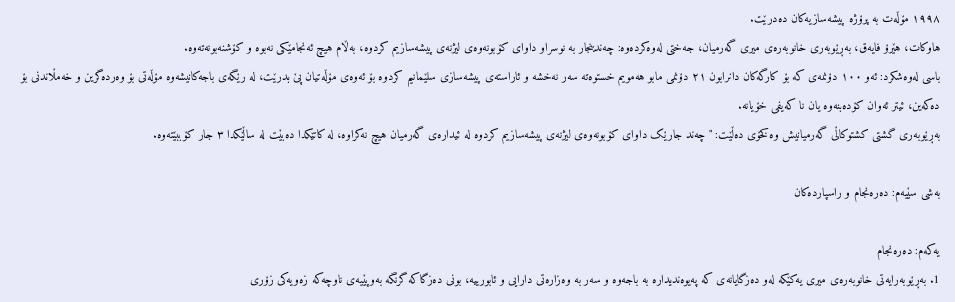١٩٩٨ مۆڵەت بە پرۆژە پیشەسازیەکان دەدرێت.
هاوکات، هێرۆ فایەق، بەڕێوبەری خانوبەرەی میری گه‌رمیان، جەختی لەوەکردەوە: چەندینجار بە نوسراو داوای کۆبونەوەی لیژنەی پیشەسازیم کردوە، بەڵام هیچ ئەنجامێکی نەبوە و کۆشنەبونەتەوە.
باسی لەوەشكرد: ئەو ١٠٠ دۆنمەی کە بۆ کارگەکان دانرابون ٢١ دۆنمی مابو هەمویم خستوەتە سەر نەخشە و ئاراستەی پیشەسازی سلێمانیم کردوە بۆ ئەوەی مۆڵەتیان پێ بدرێت، لە رێگەی باجەکانیشەوە مۆڵەتی بۆ وەردەگرین و خەمڵاندنی بۆ دەکەین، ئیتر ئەوان کۆدەبنەوە یان نا کەیفی خۆیانە.
بەڕێوبەری گشتی کشتوکاڵی گەرمیانیش وەکخۆی دەڵێت: "چەند جارێک داوای کۆبونەوەی لیژنەی پیشەسازیم کردوە لە ئیدارەی گەرمیان هیچ نەکراوە، لە کاتێکدا دەبێت لە ساڵێکدا ٣ جار کۆببێتەوە.

به‌شی سێیه‌م: ده‌ره‌نجام و راسپارده‌كان

یه‌كه‌م: ده‌ره‌نجام
1. به‌ڕێوبه‌رایه‌تى خانوبه‌ره‌ى میری یه‌كێكه‌ له‌و ده‌زگایانه‌ى كه‌ په‌یوه‌ندیداره‌ به‌ باجه‌وه‌ و سه‌ر به‌ وه‌زاره‌تى دارایی و ئابورییه‌، بونى ده‌زگاكه‌ گرنگه‌ به‌وپێیه‌ى ناوچه‌كه‌ زه‌ویه‌كى زۆری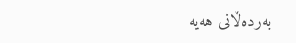به‌رده‌ڵانی هه‌یه‌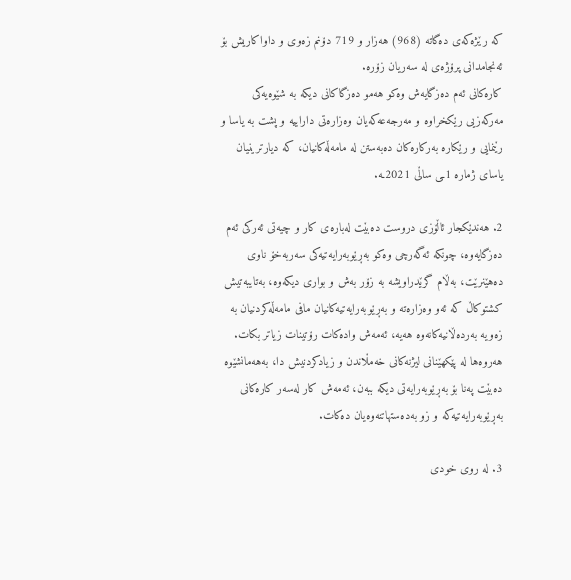كه‌ رێژه‌كه‌ى ده‌گاته‌ (968) هه‌زار و 719 دۆنم زه‌وى و داواكاریش بۆ ئه‌نجامدانى پرۆژه‌ى له‌ سه‌ریان زۆره‌.
كاره‌كانى ئه‌م ده‌زگایه‌ش وه‌كو هه‌مو ده‌زگاكانى دیكه‌ به‌ شێوه‌یه‌كى مه‌ركه‌زیی رێكخراوه‌ و مه‌رجه‌عه‌كه‌یان وه‌زاره‌تى داراییه‌ و پشت به‌ یاسا و رێنمایی و رێكاره‌ به‌ركاره‌كان ده‌به‌ستن له‌ مامه‌ڵه‌كانیان، كه‌ دیارترینیان یاسای ژماره‌ 1ـى ساڵی 2021ـه‌.

2. هه‌ندێكجار ئاڵۆزی دروست ده‌بێت له‌باره‌ى كار و چیه‌تى ئه‌ركی ئه‌م ده‌زگایه‌وه‌، چونكه‌ ئه‌گه‌رچی وه‌كو به‌ڕێوبه‌رایه‌تیه‌كى سه‌ربه‌خۆ ناوى ده‌هێنرێت، به‌ڵام گرێدراویشه‌ به‌ زۆر به‌ش و بوارى دیكه‌وه‌، به‌تایبه‌تیش كشتوكاڵ كه‌ ئه‌و وه‌زاره‌ته‌ و به‌ڕێوبه‌رایه‌تیه‌كانیان مافی مامه‌ڵه‌كردنیان به‌ زه‌ویه‌ به‌رده‌ڵانیه‌كانه‌وه‌ هه‌یه‌، ئه‌مه‌ش واده‌كات رۆتینات زیاتر بكات. هه‌روه‌ها له‌ پێكهێنانى لیژنه‌كانى خه‌مڵاندن و زیادكردنیش دا، به‌هه‌مانشێوه‌ ده‌بێت په‌نا بۆ به‌ڕێوبه‌رایه‌تى دیكه‌ ببه‌ن، ئه‌مه‌ش كار له‌سه‌ر كاره‌كانى به‌ڕێوبه‌رایه‌تیه‌كه‌ و زو به‌ده‌ستهاتنه‌وه‌یان ده‌كات.

3. له‌ روى خودی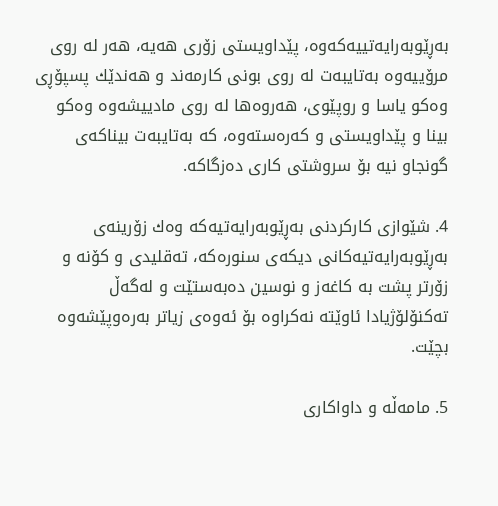به‌ڕێوبه‌رایه‌تییه‌كه‌وه‌، پێداویستی زۆری هه‌یه‌، هه‌ر له‌ روى مرۆییه‌وه‌ به‌تایبه‌ت له‌ روى بونى كارمه‌ند و هه‌ندێك پسپۆڕی وه‌كو یاسا و روپێوی، هه‌روه‌ها له‌ روى مادییشه‌وه‌ وه‌كو بینا و پێداویستی و كه‌ره‌سته‌وه‌، كه‌ به‌تایبه‌ت بیناكه‌ى گونجاو نیه‌ بۆ سروشتى كارى ده‌زگاكه‌.

4. شێوازی كاركردنى به‌ڕێوبه‌رایه‌تیه‌كه‌ وه‌ك زۆرینه‌ى به‌ڕێوبه‌رایه‌تیه‌كانى دیكه‌ى سنوره‌كه‌، ته‌قلیدی و كۆنه‌ و زۆرتر پشت به‌ كاغه‌ز و نوسین ده‌به‌ستێت و له‌گه‌ڵ ته‌كنۆلۆژیادا ئاوێته‌ نه‌كراوه‌ بۆ ئه‌وه‌ى زیاتر به‌ره‌وپێشه‌وه‌ بچێت.

5. مامه‌ڵه‌ و داواكارى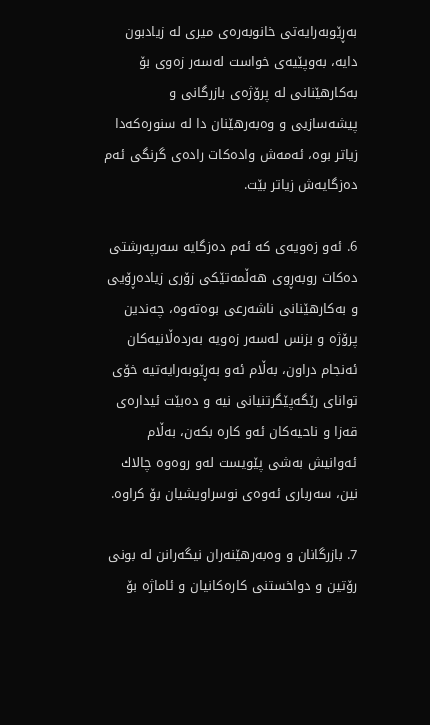به‌ڕێوبه‌رایه‌تى خانوبه‌ره‌ى میری له‌ زیادبون دایه‌، به‌وپێیه‌ى خواست له‌سه‌ر زه‌وی بۆ به‌كارهێنانى له‌ پرۆژه‌ى بازرگانى و پیشه‌سازیی و وه‌به‌رهێنان دا له‌ سنوره‌كه‌دا زیاتر بوه‌، ئه‌مه‌ش واده‌كات راده‌ى گرنگی ئه‌م ده‌زگایه‌ش زیاتر بێت.

6. ئه‌و زه‌ویه‌ى كه‌ ئه‌م ده‌زگایه‌ سه‌رپه‌رشتى ده‌كات روبه‌ڕوى هه‌ڵمه‌تێكى زۆری زیاده‌ڕۆیی و به‌كارهێنانى ناشه‌رعی بوه‌ته‌وه‌، چه‌ندین پرۆژه‌ و بزنس له‌سه‌ر زه‌ویه‌ به‌رده‌ڵانیه‌كان ئه‌نجام دراون، به‌ڵام ئه‌و به‌ڕێوبه‌رایه‌تیه‌ خۆی تواناى رێگه‌پێگرتنیانى نیه‌ و ده‌بێت ئیداره‌ى قه‌زا و ناحیه‌كان ئه‌و كاره‌ بكه‌ن، به‌ڵام ئه‌وانیش به‌شی پێویست له‌و روه‌وه‌ چالاك نین، سه‌رباری ئه‌وه‌ى نوسراویشیان بۆ كراوه‌.

7. بازرگانان و وه‌به‌رهێنه‌ران نیگه‌رانن له‌ بونى رۆتین و دواخستنى كاره‌كانیان و ئاماژه‌ بۆ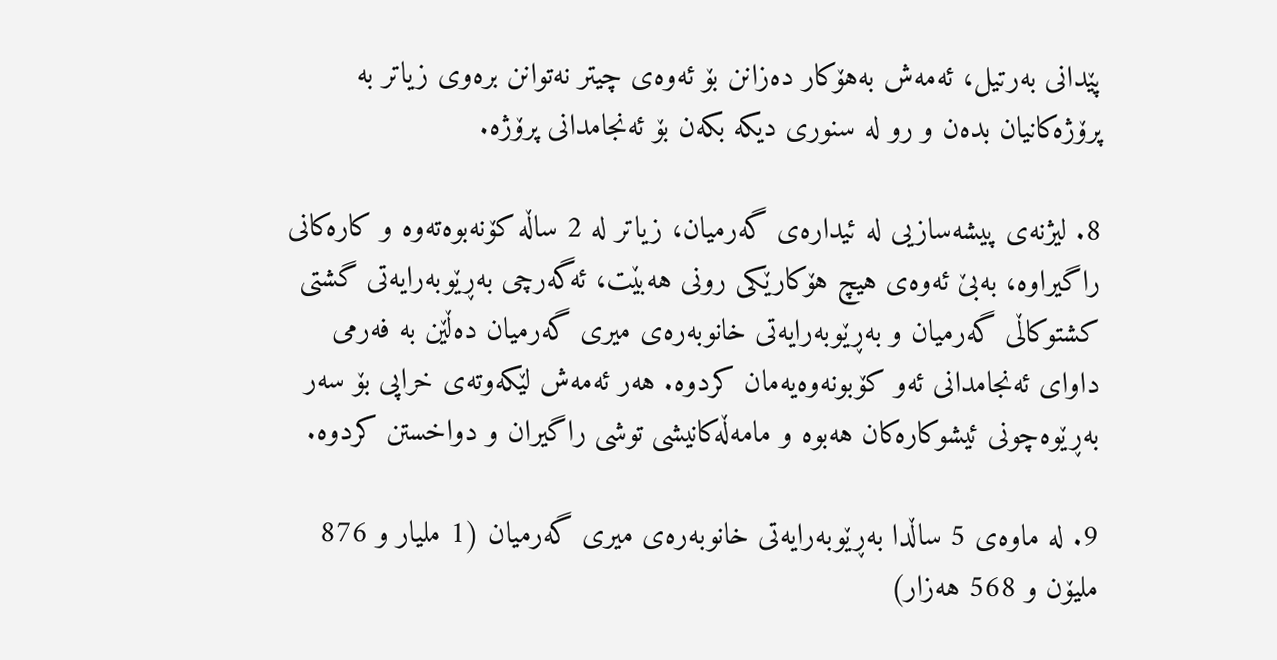پێدانى به‌رتیل، ئه‌مه‌ش به‌هۆكار ده‌زانن بۆ ئه‌وه‌ى چیتر نه‌توانن بره‌وی زیاتر به‌ پرۆژه‌كانیان بده‌ن و رو له‌ سنورى دیكه‌ بكه‌ن بۆ ئه‌نجامدانى پرۆژه‌.

8. لیژنه‌ى پیشه‌سازیی له‌ ئیداره‌ى گه‌رمیان، زیاتر له‌ 2 ساڵه‌ كۆنه‌بوه‌ته‌وه‌ و كاره‌كانى راگیراوه‌، به‌بێ ئه‌وه‌ى هیچ هۆكارێكى رونی هه‌بێت، ئه‌گه‌رچی به‌ڕێوبه‌رایه‌تى گشتى كشتوكاڵی گه‌رمیان و به‌ڕێوبه‌رایه‌تى خانوبه‌ره‌ى میری گه‌رمیان ده‌ڵێن به‌ فه‌رمی داوای ئه‌نجامدانى ئه‌و كۆبونه‌وه‌یه‌مان كردوه‌. هه‌ر ئه‌مه‌ش لێكه‌وته‌ى خراپی بۆ سه‌ر به‌ڕێوه‌چونى ئیشوكاره‌كان هه‌بوه‌ و مامه‌ڵه‌كانیشی توشی راگیران و دواخستن كردوه‌.

9. له‌ ماوه‌ى 5 ساڵدا به‌ڕێوبه‌رایه‌تى خانوبه‌ره‌ى میری گه‌رمیان (1 مليار و 876 مليۆن و 568 هەزار)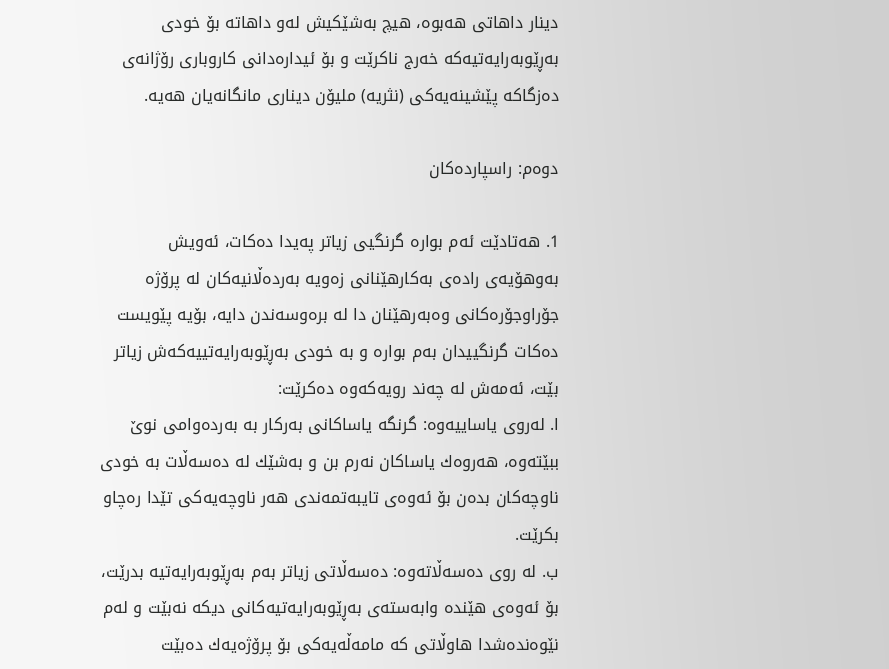دینار داهاتى هه‌بوه‌، هیچ به‌شێكیش له‌و داهاته‌ بۆ خودی به‌ڕێوبه‌رایه‌تیه‌كه‌ خه‌رج ناكرێت و بۆ ئیداره‌دانى كاروباری رۆژانه‌ى ده‌زگاكه‌ پێشینه‌یه‌كى (نثریه‌) ملیۆن دیناری مانگانه‌یان هه‌یه‌.

دوه‌م: راسپارده‌كان

1. هه‌تادێت ئه‌م بواره‌ گرنگیی زیاتر په‌یدا ده‌كات، ئه‌ویش به‌وهۆیه‌ى راده‌ى به‌كارهێنانى زه‌ویه‌ به‌رده‌ڵانیه‌كان له‌ پرۆژه‌ جۆراوجۆره‌كانى وه‌به‌رهێنان دا له‌ بره‌وسه‌ندن دایه‌، بۆیه‌ پێویست ده‌كات گرنگییدان به‌م بواره‌ و به‌ خودی به‌ڕێوبه‌رایه‌تییه‌كه‌ش زیاتر بێت، ئه‌مه‌ش له‌ چه‌ند رویه‌كه‌وه‌ ده‌كرێت:
ا. له‌روى یاساییه‌وه‌: گرنگه‌ یاساكانى به‌ركار به‌ به‌رده‌وامى نوێ ببێته‌وه‌، هه‌روه‌ك یاساكان نه‌رم بن و به‌شێك له‌ ده‌سه‌ڵات به‌ خودى ناوچه‌كان بده‌ن بۆ ئه‌وه‌ى تایبه‌تمه‌ندى هه‌ر ناوچه‌یه‌كى تێدا ره‌چاو بكرێت.
ب. له‌ روى ده‌سه‌ڵاته‌وه‌: ده‌سه‌ڵاتى زیاتر به‌م به‌ڕێوبه‌رایه‌تیه‌ بدرێت، بۆ ئه‌وه‌ى هێنده‌ وابه‌سته‌ى به‌ڕێوبه‌رایه‌تیه‌كانى دیكه‌ نه‌بێت و له‌م نێوه‌نده‌شدا هاوڵاتى كه‌ مامه‌ڵه‌یه‌كى بۆ پرۆژه‌یه‌ك ده‌بێت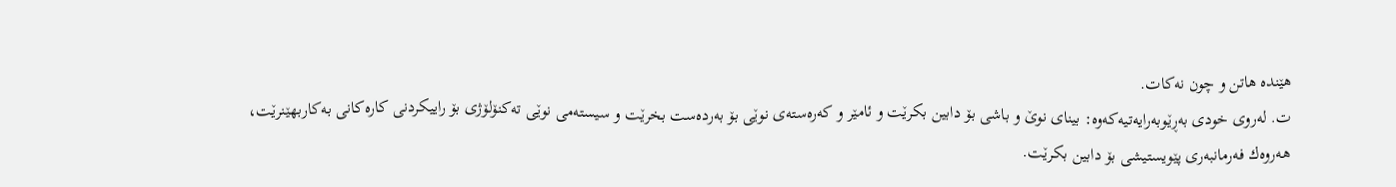هێنده‌ هاتن و چون نه‌كات.
ت. له‌روى خودی به‌ڕێوبه‌رایه‌تیه‌كه‌وه‌: بیناى نوێ و باشی بۆ دابین بكرێت و ئامێر و كه‌ره‌سته‌ى نوێی بۆ به‌رده‌ست بخرێت و سیسته‌مى نوێی ته‌كنۆلۆژی بۆ راییكردنى كاره‌كانى به‌كاربهێنرێت، هه‌روه‌ك فه‌رمانبه‌رى پێویستیشی بۆ دابین بكرێت.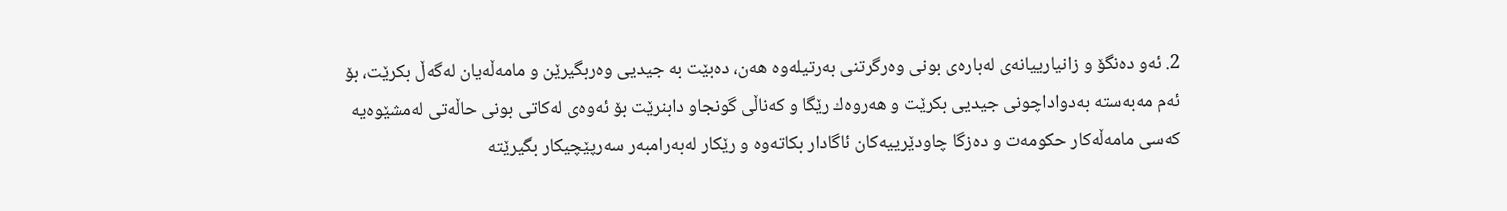2. ئه‌و ده‌نگۆ و زانیارییانه‌ى له‌باره‌ى بونى وه‌رگرتنى به‌رتیله‌وه‌ هه‌ن، ده‌بێت به‌ جیدیی وه‌ربگیرێن و مامه‌ڵه‌یان له‌گه‌ڵ بكرێت، بۆ ئه‌م مه‌به‌سته‌ به‌دواداچونى جیدیی بكرێت و هه‌روه‌ك رێگا و كه‌ناڵی گونجاو دابنرێت بۆ ئه‌وه‌ى له‌كاتى بونى حاڵه‌تى له‌مشێوه‌یه‌ كه‌سی مامه‌ڵه‌كار حكومه‌ت و ده‌زگا چاودێرییه‌كان ئاگادار بكاته‌وه‌ و رێكار له‌به‌رامبه‌ر سه‌رپێچیكار بگیرێته‌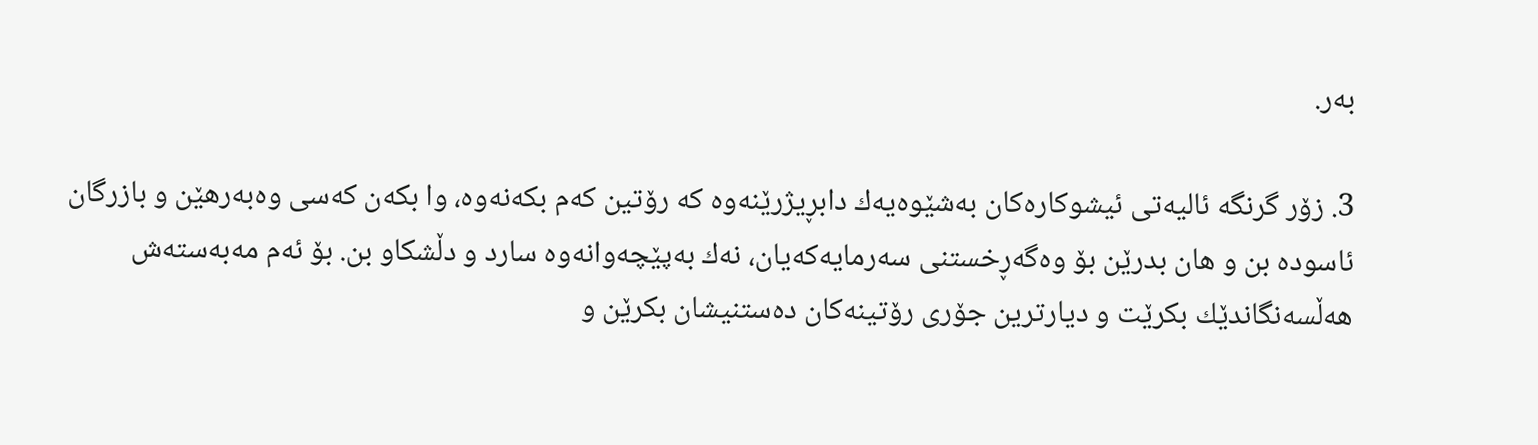به‌ر.

3. زۆر گرنگه‌ ئالیه‌تی ئیشوكاره‌كان به‌شێوه‌یه‌ك دابڕیژرێنه‌وه‌ كه‌ رۆتین كه‌م بكه‌نه‌وه‌، وا بكه‌ن كه‌سى وه‌به‌رهێن و بازرگان ئاسوده‌ بن و هان بدرێن بۆ وه‌گه‌ڕخستنى سه‌رمایه‌كه‌یان، نه‌ك به‌پێچه‌وانه‌وه‌ سارد و دڵشكاو بن. بۆ ئه‌م مه‌به‌سته‌ش هه‌ڵسه‌نگاندێك بكرێت و دیارترین جۆری رۆتینه‌كان ده‌ستنیشان بكرێن و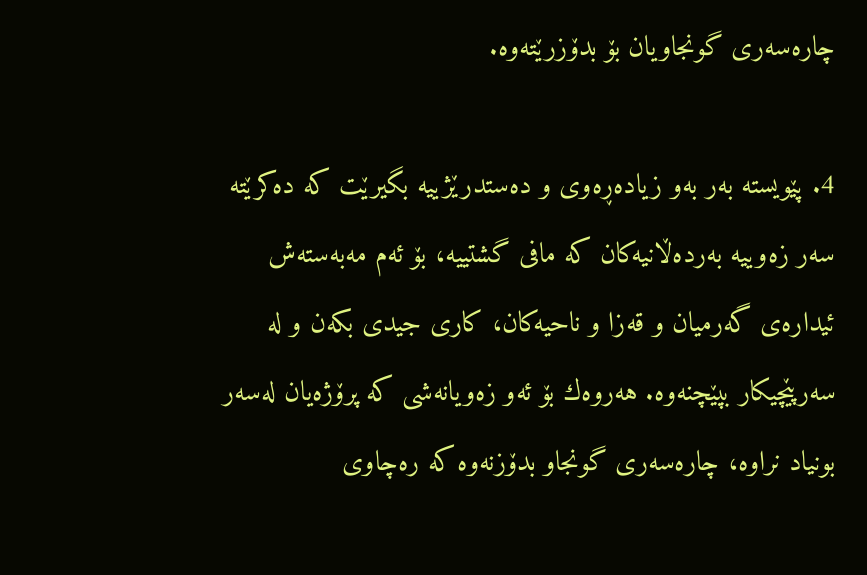چاره‌سه‌رى گونجاویان بۆ بدۆزرێته‌وه‌.

4. پێویسته‌ به‌ر به‌و زیاده‌ڕه‌وی و ده‌ستدرێژییه‌ بگیرێت كه‌ ده‌كرێته‌ سه‌ر زه‌وییه‌ به‌رده‌ڵانیه‌كان كه‌ مافی گشتییه‌، بۆ ئه‌م مه‌به‌سته‌ش ئیداره‌ى گه‌رمیان و قه‌زا و ناحیه‌كان، كارى جیدی بكه‌ن و له‌ سه‌رپێچیكار بپێچنه‌وه‌. هه‌روه‌ك بۆ ئه‌و زه‌ویانه‌شى كه‌ پرۆژه‌یان له‌سه‌ر بونیاد نراوه‌، چاره‌سه‌رى گونجاو بدۆزنه‌وه‌ كه‌ ره‌چاوى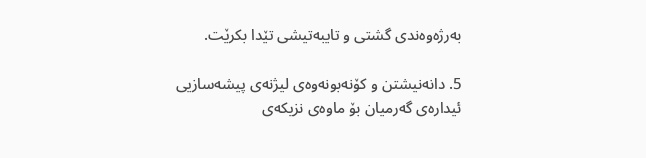به‌رژه‌وه‌ندى گشتى و تایبه‌تیشی تێدا بكرێت.

5. دانه‌نیشتن و كۆنه‌بونه‌وه‌ى لیژنه‌ى پیشه‌سازیی ئیداره‌ى گه‌رمیان بۆ ماوه‌ى نزیكه‌ى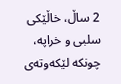2 ساڵ، خاڵێكى سلبی و خراپه‌، چونكه‌ لێكه‌وته‌ى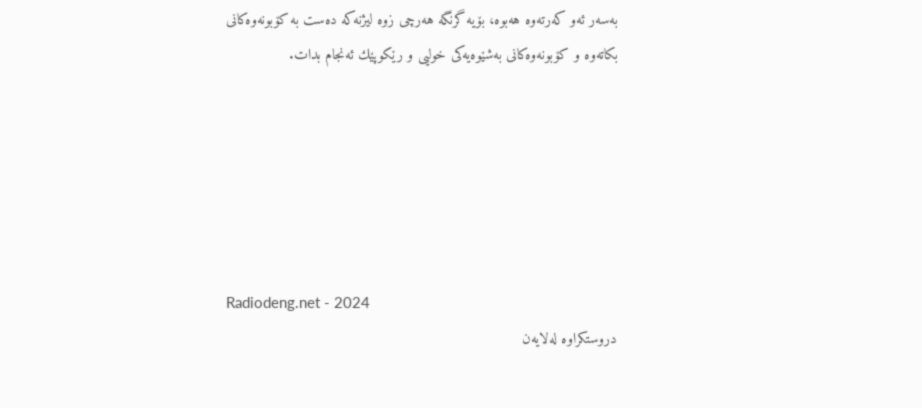به‌سه‌ر ئه‌و كه‌رته‌وه‌ هه‌بوه‌، بۆیه‌ گرنگه‌ هه‌رچی زوه‌ لیژنه‌كه‌ ده‌ست به‌ كۆبونه‌وه‌كانى بكاته‌وه‌ و كۆبونه‌وه‌كانى به‌شێوه‌یه‌كى خولیی و رێكوپێك ئه‌نجام بدات.






Radiodeng.net - 2024
دروستکراوە لەلایەن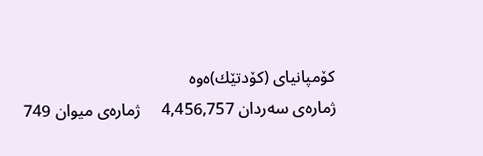کۆمپانیای (کۆدتێك)ەوە
ژمارەی سەردان 4,456,757     ژمارەی میوان 749